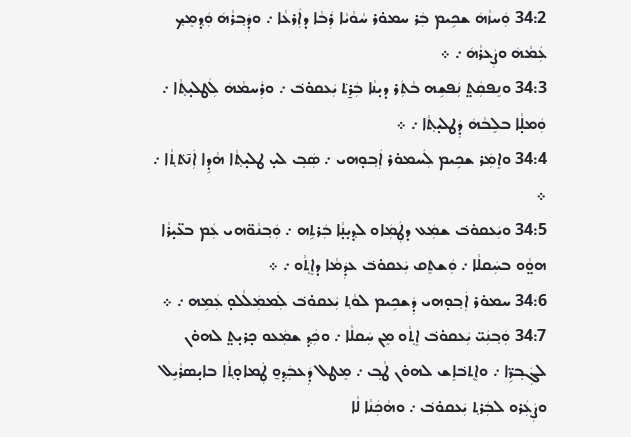34:2 ܘܲܚܙܵܗܿ ܫܟܹܝܡ ܒܲܪ ܚܡܘ̇ܪ ܚܵܘܵܝܵܐ ܪܲܒܵܐ ܕܐܲܪܥܵܐ ܇ ܘܕܲܒ݂ܪܵܗܿ ܘܲܕ݂ܡܸܟ݂ ܥܲܡܵܗܿ ܘܨܲܥܪܵܗܿ ܇ ܀
34:3 ܘܢܸܦܩܲܬ̤ ܢܲܦܫܹܗ ܒܵܬܲܪ ܕܝ̣ܢܵܐ ܒܲܪ̱ܬ݁ ܝܲܥܩܘ̇ܒ݁ ܇ ܘܪܲܚܡܵܗܿ ܠܲܛܠܝ̣ܬ݂ܵܐ ܇ ܘܲܡܠ̣ܵܐ ܒܠܸܒܵܗܿ ܕܲܛܠܝ̣ܬ݂ܵܐ ܇ ܀
34:4 ܘܐܸܡܲܪ ܫܟܹܝܡ ܠܲܚܡܘ̇ܪ ܐܲܒ݂ܘ̣ܗܝ ܇ ܣܲܒ݂ ܠܝ̣ ܛܠܝ̣ܬ݂ܵܐ ܗܵܕܹܐ ܐܲܢ̄ܬ݁ܬ݂ܵܐ ܇ ܀
34:5 ܘܝܲܥܩܘ̇ܒ݁ ܫܡܲܥ ܕܛܲܡܲܐܘ ܠܕ݂ܝ̣ܢ̣ܵܐ ܒܲܪܬܹܗ ܇ ܘܲܒ݂ܢܵܘ̈ܗܝ ܥܲܡ ܒܥ̈ܝ̣ܪܵܐ ܗܘ̤ܵܘ ܒܚܲܩܠܵܐ ܇ ܘܲܫܬܸܩ ܝܲܥܩܘ̇ܒ݁ ܥܕܲܡܵܐ ܕܐܸܬ݂ܵܘ ܇ ܀
34:6 ܚܡܘ̇ܪ ܐܲܒ݂ܘ̣ܗܝ ܕܲܫܟܹܝܡ ܠܘܵܬ݂ ܝܲܥܩܘ̇ܒ݁ ܠܲܡܡܲܠܵܠܘ̣ ܥܲܡܹܗ ܇ ܀
34:7 ܘܲܒ݂ܢܲܝ̈ ܝܲܥܩܘ̇ܒ݁ ܐܸܬ݂ܵܘ ܡܸܢ ܚܲܩܠܵܐ ܇ ܘܟܲܕ݂ ܫܡܲܥܘ ܟ̣ܪܝ̣ܬ̤ ܠܗܘ̇ܢ ܠܓܲܒ݂ܪܹ̈ܐ ܇ ܘܐܸܬ݂ܒ݁ܐܸܫ ܠܗܘ̇ܢ ܛܵܒ݂ ܇ ܡܸܛܠ ܕܲܥܒܲܕ݂ܘ̱ ܛܲܡܐܘ̣ܬ݂ܵܐ ܒܐܝ̣ܣܪܵܝܹܠ ܘܨܲܥܲܪܘ ܠܒܲܪܬ݂ ܝܲܥܩܘ̇ܒ݁ ܇ ܘܗܵܟܲܢܵܐ ܠܵܐ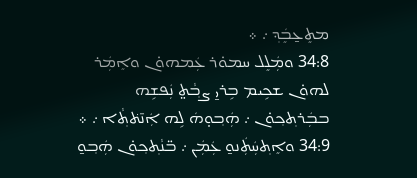ܡܬܸܥ̱ܒܸܿܕ݂ ܇ ܀
34:8 ܘܡܲܠܸܠ ܚܡܘ̇ܪ ܥܲܡܗܘ̇ܢ ܘܐܸܡܲܪ ܠܗܘ̇ܢ ܫܟܹܝܡ ܒܹܪܝ̱ ܨܒ݂ܵܬ̤ ܢܲܦܫܹܗ ܒܒܲܪܬ݂ܟ݂ܘ̇ܢ ܇ ܗܲܒ݂ܘ̣ܗܿ ܠܹܗ ܐܲܢ̄ܬ݁ܬ݂ܵܐ ܇ ܀
34:9 ܘܐܸܬ݂ܚܲܬܲܢܘ̱ ܥܲܡܲܢ ܇ ܒ̈ܢܵܬ݂ܟ݂ܘ̇ܢ ܗܲܒ݂ܘ̱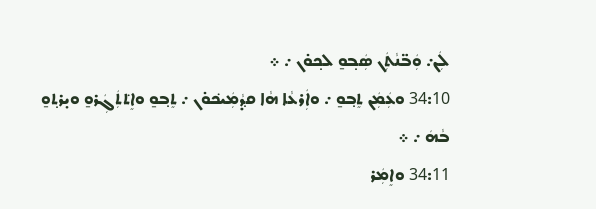ܠܲܢ܇ ܘܲܒ̈ܢܵܬܲܢ ܣܲܒ݂ܘ̱ ܠܟ݂ܘ̇ܢ ܇ ܀
34:10 ܘܥܲܡܲܢ ܬܸܒ݂ܘ̱ ܇ ܘܐܲܪܥܵܐ ܗܵܐ ܩܕ݂ܵܡܲܝܟ݁ܘ̇ܢ ܇ ܬܸܒ݂ܘ̱ ܘܐܸܬ݁ܬܲܓܲܪܘ̱ ܘܝ̣ܪܬ݂ܘ̱ ܒܵܗܿ ܇ ܀
34:11 ܘܐܸܡܲܪ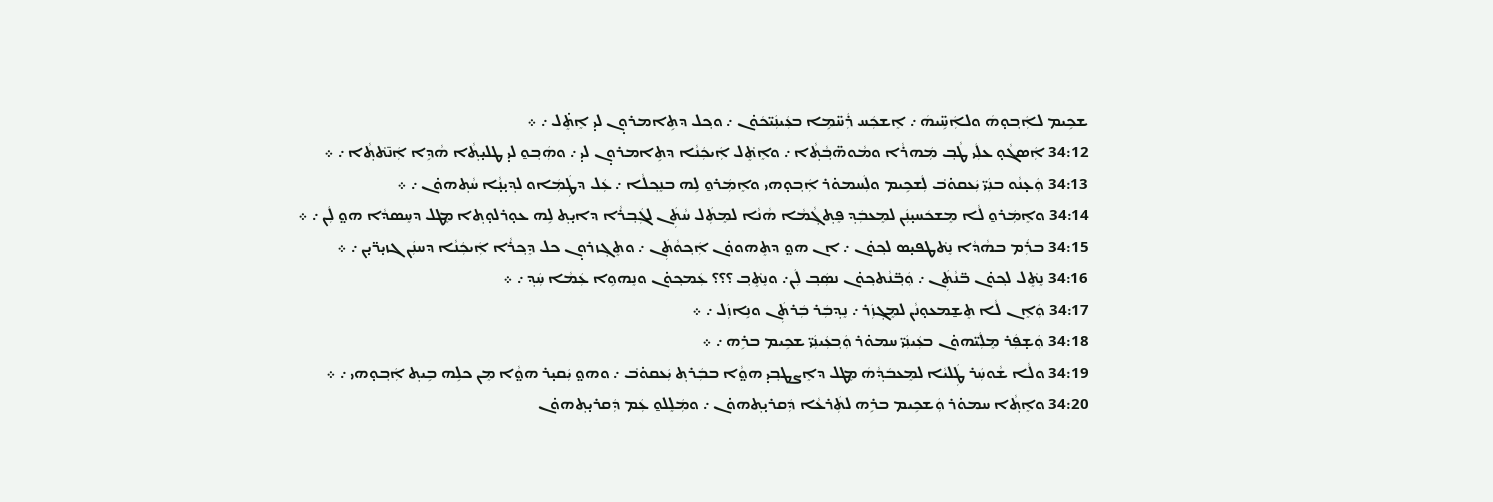ܫܟܹܝܡ ܠܐܲܒ݂ܘ̣ܗܿ ܘܠܐܲܚܹ̈ܝܗܿ ܇ ܐܸܫܟܲܚ ܪܲܚ̈ܡܹܐ ܒܥܲܝܢܲܝ̈ܟܿܘ̇ܢ ܇ ܘܟ݂ܠ ܕܬܹܐܡܪܘ̣ܢ ܠܝ̣ ܐܸܬܸ̇ܠ ܇ ܀
34:12 ܐܲܣܓܵܘ̣ ܥܠܲܝ ܛܵܒ݂ ܡܲܗܪܵܐ ܘܡܵܘܗ̈ܒ݂ܵܬ݂ܵܐ ܇ ܘܐܸܬܸ݁ܠ ܐܲܝܟܲܢܵܐ ܕܬܹܐܡܪܘ̣ܢ ܠܝ̣ ܇ ܘܗܲܒ݂ܘ̱ ܠܝ̣ ܛܠܝ̣ܬ݂ܵܐ ܗܵܕܹܐ ܐܲܢ̄ܬ݁ܬ݂ܵܐ ܇ ܀
34:13 ܘܲܥ̣ܢܵܘ ܒܢܲܝ̈ ܝܲܥܩܘ̇ܒ݁ ܠܲܫܟܹܝܡ ܘܠܲܚܡܘ̇ܪ ܐܲܒ݂ܘ̣ܗܝ ܘܐܸܡܲܪܘ̱ ܠܹܗ ܒܢܸܟ݂ܠܵܐ ܇ ܥܲܠ ܕܛܲܡܲܐܘ ܠܕ݂ܝ̣ܢ̣ܵܐ ܚܵܬ݂ܗܘ̇ܢ ܇ ܀
34:14 ܘܐܸܡܲܪܘ̱ ܠܵܐ ܡܸܫܟܿܚܝ̣ܢܲܢ ܠܡܸܥܒܲܕ݂ ܦܸܬ݂ܓ݂ܵܡܵܐ ܗܵܢܵܐ ܠܡܸܬܲܠ ܚܵܬܲܢ ܠܓܲܒ݂ܪܵܐ ܕܐܝ̣ܬ݂ ܠܹܗ ܥܘ̣ܪܠܘ̣ܬ݂ܐ ܡܸܛܠ ܕܚܸܣܕܵܐ ܗܘ̤ ܠܲܢ ܇ ܀
34:15 ܒܪܲܡ ܒܗܵܕܵܐ ܢܸܬ݁ܛܦܝ̣ܣ ܠܟ݂ܘ̇ܢ ܇ ܐܢ ܗܘ̤ ܕܬܸܗܘܘ̇ܢ ܐܲܟ݂ܘܵܬܲܢ ܇ ܘܬܸܓ݂ܙܪܘ̣ܢ ܟܠ ܕܸܟ݂ܪܵܐ ܐܲܝܟܲܢܵܐ ܕܚܢܲܢ ܓܙܝ̣ܪ̈ܝ̣ܢ ܇ ܀
34:16 ܢܸܬܸ݁ܠ ܠܟ݂ܘ̇ܢ ܒ̈ܢܵܬܲܢ ܇ ܘܲܒ݂̈ܢܵܬܟ݂ܘ̇ܢ ܢܣܲܒ݂ ܠܲܢ܇ ܘܢܸܬܸ݁ܒ݂ ؟؟؟ ܥܲܡܟ݂ܘ̇ܢ ܘܢܸܗܘܹܐ ܥܲܡܵܐ ܚܲܕ݂ ܇ ܀
34:17 ܘܲܐܸܢ ܠܵܐ ܬܸܫ̱ܡܥܘ̣ܢܵܢ ܠܡܸܓ݂ܙܲܪ ܇ ܢܸܕ݂ܒܲܪ ܒܲܪܬܲܢ ܘܢܹܐܙܲܠ ܇ ܀
34:18 ܘܲܫ̣ܦܲܪ ܡܸܠܲܝ̈ܗܘ̇ܢ ܒܥܲܝܢܲܝ̈ ܚܡܘ̇ܪ ܘܲܒ݂ܥܲܝܢܲܝ̈ ܫܟܹܝܡ ܒܪܹܗ ܇ ܀
34:19 ܘܠܵܐ ܫܵܘܚܲܪ ܛܲܠܝܵܐ ܠܡܸܥܒܿܕ݂ܵܗܿ ܡܸܛܠ ܕܐܸܨܛܒ݂ܝ̣ ܗܘ̤ܵܐ ܒܒܲܪܬ݂ ܝܲܥܩܘ̇ܒ݁ ܇ ܘܗܘ̤ ܝܲܩܝ̣ܪ ܗܘ̤ܵܐ ܡܸܢ ܟܠܹܗ ܒܹܝܬ݂ ܐܲܒ݂ܘ̣ܗܝ ܇ ܀
34:20 ܘܐܸܬ݂ܵܐ ܚܡܘ̇ܪ ܘܲܫܟܹܝܡ ܒܪܹܗ ܠܬܲܪܥܵܐ ܕܲܩܪܝ̣ܬ݂ܗܘ̇ܢ ܇ ܘܡܲܠܸܠܘ̱ ܥܲܡ ܕܲܩܪܝ̣ܬ݂ܗܘ̇ܢ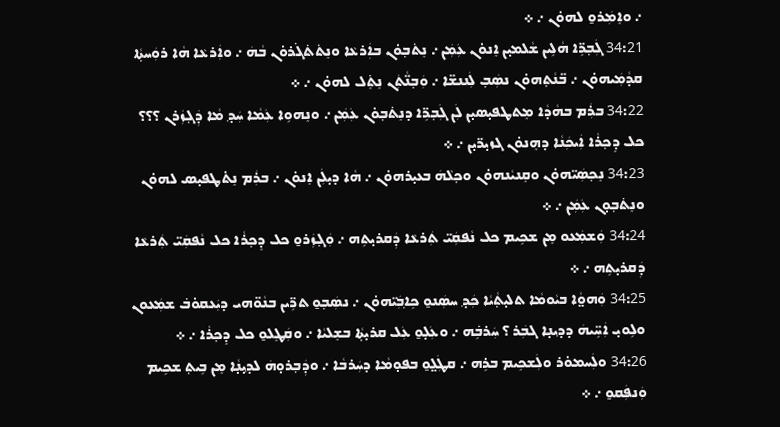܇ ܘܐܸܡܲܪܘ̱ ܠܗܘ̇ܢ ܇ ܀
34:21 ܓܲܒ݂ܪܹ̈ܐ ܗܵܠܹܝܢ ܫܵܠܡܝ̣ܢ ܐܸܢܘ̇ܢ ܥܲܡܲܢ ܇ ܢܸܬ݁ܒ݂ܘ̇ܢ ܒܐܲܪܥܵܐ ܘܢܸܬ݁ܬ݁ܓ݁ܪܘ̇ܢ ܒܵܗܿ ܇ ܘܐܲܪܥܵܐ ܗܵܐ ܪܘܲܚܬ݂ܵܐ ܩܕܵܡܲܝܗܘ̇ܢ ܇ ܒ̈ܢܵܬ݂ܗܘ̇ܢ ܢܣܲܒ݂ ܠܲܢܢܫ̈ܐ ܇ ܘܲܒ݂ܢ̈ܵܬܲܢ ܢܸܬܸ݁ܠ ܠܗܘ̇ܢ ܇ ܀
34:22 ܒܪܲܡ ܒܗܵܕܵܐ ܡܸܬܛܦܝ̣ܣܝ̣ܢ ܠܲܢ ܓܲܒ݂ܪܹ̈ܐ ܕܢܸܬ݁ܒ݂ܘ̇ܢ ܥܲܡܲܢ ܇ ܘܢܸܗܘܹܐ ܥܲܡܵܐ ܚܲܕ݂ ܡܵܐ ܕܲܓ݂ܙܲܪܢ ؟؟؟ ܟܠ ܕܸܟ݂ܪܵܐ ܐܲܝܟܲܢܵܐ ܕܗܸܢܘ̇ܢ ܓܙܝ̣ܪ̈ܝ̣ܢ ܇ ܀
34:23 ܢܸܟ݂ܣܲܝ̈ܗܘ̇ܢ ܘܩܸܢܝܵܢܗܘ̇ܢ ܘܟ݂ܠܵܗܿ ܒܥܝ̣ܪܗܘ̇ܢ ܇ ܗܵܐ ܕܝ̣ܠܲܢ ܐܸܢܘ̇ܢ ܇ ܒܪܲܡ ܢܸܬ̇ܛܦܝ̣ܣ ܠܗܘ̇ܢ ܘܢܸܬ݁ܒ݂ܘ̣ܢ ܥܲܡܲܢ ܇ ܀
34:24 ܘܲܫܡܲܥܘ ܡܸܢ ܫܟܹܝܡ ܟܠ ܢܵܦܩܲܝ̈ ܬܲܪܥܵܐ ܕܲܩܪܝ̣ܬܹܗ ܇ ܘܲܓ݂ܙܲܪܘ̱ ܟܠ ܕܸܟ݂ܪܵܐ ܟܠ ܢܵܦܩܲܝ̈ ܬܲܪܥܵܐ ܕܲܩܪܝ̣ܬܹܗ ܇ ܀
34:25 ܘܲܗܘ̤ܵܐ ܒܝܵܘܡܵܐ ܬܠܝ̣ܬ݂ܵܝܵܐ ܟܲܕ݂ ܚܣܲܢܘ̱ ܟܹܐܒ݂ܲܝ̈ܗܘ̇ܢ ܇ ܢܣܲܒ݂ܘ̱ ܬܪܹ̈ܝܢ ܒܢܵܘ̈ܗܝ ܕܝܲܥܩܘ̇ܒ݁ ܫܡܲܥܘܢ ܘܠܹܘܝ̣ ܐܲܚܹ̈ܝܗܿ ܕܕ݂ܝܢ̣ܐ ܓܒܲܪ ؟ ܚܲܪܒܹ݁ܗ ܇ ܘܥܲܠ̣ܘ̱ ܥܲܠ ܩܪܝ̣ܬ݂ܵܐ ܒܫܸܠܝܵܐ ܇ ܘܩܲܛܸܠܘ̱ ܟܠ ܕܸܟ݂ܪܵܐ ܇ ܀
34:26 ܘܠܲܚܡܘ̇ܪ ܘܠܲܫܟܹܝܡ ܒܪܹܗ ܇ ܩܛܲܠ̤ܘ̱ ܒܦܘ̣ܡܵܐ ܕܚܲܪܒܵܐ ܇ ܘܕܲܒ݂ܪܘ̣ܗܿ ܠܕ݂ܝ̣ܢ̣ܵܐ ܡܸܢ ܒܹܝܬ݂ ܫܟܹܝܡ ܘܲܢܦܲܩܘ̱ ܇ ܀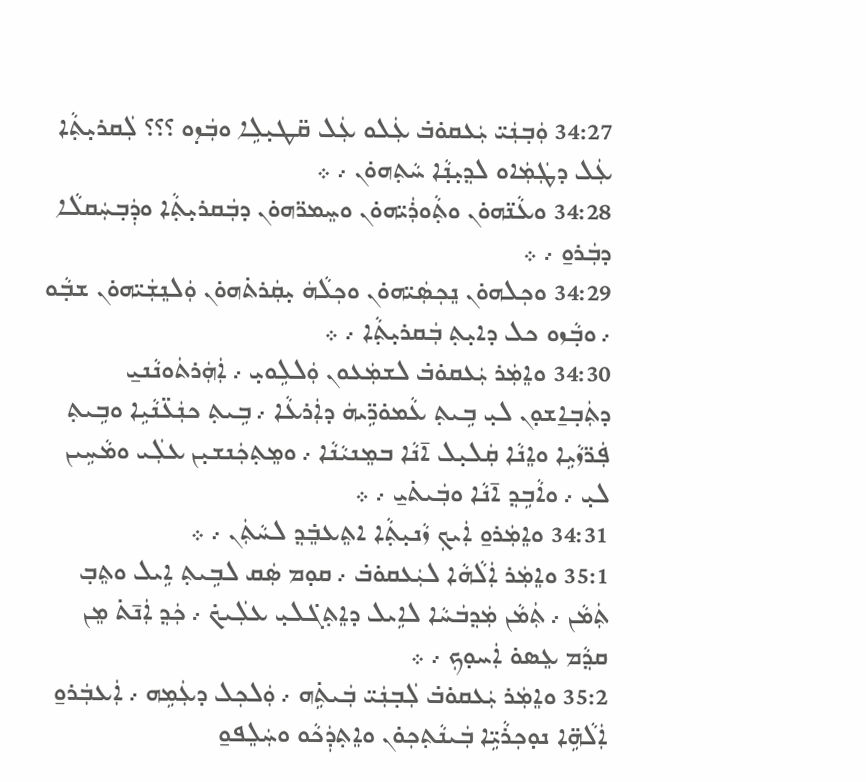34:27 ܘܲܒ݂ܢܲܝ̈ ܝܲܥܩܘ̇ܒ݁ ܥܲܠܘ ܥܲܠ ܩ̈ܛܝ̣ܠܹܐ ܘܒܲܙ̣ܘ ؟؟؟ ܠܲܩܪܝ̣ܬ݂ܵܐ ܥܲܠ ܕܛܲܡܲܐܘ ܠܕ݂ܝ̣ܢ̣ܵܐ ܚܵܬ݂ܗܘ̇ܢ ܇ ܀
34:28 ܘܥܵܢ̈ܗܘ̇ܢ ܘܬ݂ܵܘܪܲܝ̈ܗܘ̇ܢ ܘܚܸܡܪ̈ܗܘ̇ܢ ܕܒܲܩܪܝ̣ܬ݂ܵܐ ܘܕܲܒ݂ܚܲܩܠܵܐ ܕܒܲܪܘ̱ ܇ ܀
34:29 ܘܟ݂ܠܗܘ̇ܢ ܢܸܟ݂ܣܲܝ̈ܗܘ̇ܢ ܘܟ݂ܠܵܗܿ ܝ̣ܩܲܪܬ̇ܗܘ̇ܢ ܘܲܠܢܸܫܲܝ̈ܗܘ̇ܢ ܫܒ݂ܵܘ ܇ ܘܒ݂ܵܙܘ ܟܠ ܕܐܝ̣ܬ݂ ܒܲܩܪܝ̣ܬ݂ܵܐ ܇ ܀
34:30 ܘܐܸܡܲܪ ܝܲܥܩܘ̇ܒ݁ ܠܫܡܲܥܘܢ ܘܲܠܠܹܘܝ̣ ܇ ܐܲܗܲܪܬܿܘܢܵܢܝ̱ ܕܬܲܒ݂ܐ̱ܫܘ̣ܢ ܠܝ̣ ܒܹܝܬ݂ ܥܵܡܘ̇ܪܹ̈ܝܗܿ ܕܐܲܪܥܵܐ ܇ ܒܹܝܬ݂ ܟܢܲܥ̈ܢܵܝܹܐ ܘܒܹܝܬ݂ ܦܲܪ̈ܙܵܝܹܐ ܘܐܸܢܵܐ ܩܲܠܝ̣ܠ ܐ̄ܢܵܐ ܒܡܸܢܝܵܢܵܐ ܇ ܘܡܸܬ݂ܟܲܢܫܝ̣ܢ ܥܠܲܝ ܘܡܵܚܹܝܢ ܠܝ̣ ܇ ܘܐܵܒܹܕ݂ ܐ̄ܢܵܐ ܘܒܲܝܬ݁ܝ̱ ܇ ܀
34:31 ܘܐܸܡܲܪܘ̱ ܐܲܝܟ݂ ܙܵܢܝ̣ܬ݂ܵܐ ܐܬܸܥܒܸ݁ܕ݂ ܠܚܵܬܲܢ ܇ ܀
35:1 ܘܐܸܡܲܪ ܐܲܠܵܗܵܐ ܠܝܲܥܩܘ̇ܒ݁ ܇ ܩܘ̣ܡ ܣܲܩ ܠܒܹܝܬ݂ ܐܹܝܠ ܘܬܸܒ݂ ܬܲܡܵܢ ܇ ܬܲܡܵܢ ܡܲܕ݂ܒܿܚܵܐ ܠܐܹܝܠ ܕܐܸܬ݂ܓ̇ܠܝ̣ ܥܠܲܝܟ݁ ܇ ܟܲܕ݂ ܐܲܢ̄ܬ݁ ܡܸܢ ܩܕ݂ܵܡ ܥܸܣܘ̇ ܐܲܚܘ̣ܟ݂ ܇ ܀
35:2 ܘܐܸܡܲܪ ܝܲܥܩܘ̇ܒ݁ ܠܲܒ݂ܢܲܝ̈ ܒܲܝܬܹ݁ܗ ܇ ܘܲܠܟ݂ܠ ܕܥܲܡܹܗ ܇ ܐܲܥܒܲܪܘ̱ ܐܲܠܵܗܹ̈ܐ ܢܘ̣ܟ݂ܪܵܝܹ̈ܐ ܒܲܝܢܵܬ݂ܟ݂ܘ̇ܢ ܘܐܸܬ݂ܕܲܟܵܘ ܘܚܲܠܸܦܘ̱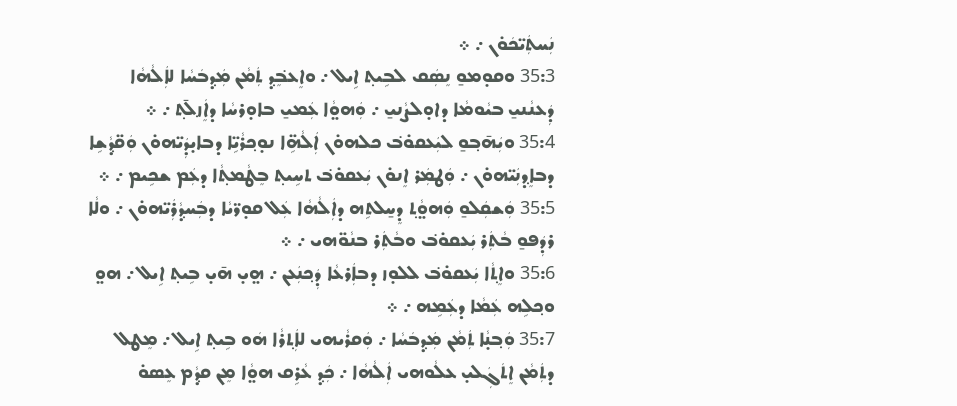ܢܲܚܬܲܝ̈ܟܿܘ̇ܢ ܇ ܀
35:3 ܘܩܘ̣ܡܘ̱ ܢܸܣܲܩ ܠܒܹܝܬ݂ ܐܹܝܠ ܇ ܘܐܸܥܒܸ݁ܕ݂ ܬܲܡܵܢ ܡܲܕ݂ܒܿܚܵܐ ܠܐܲܠܵܗܵܐ ܕܲܥܢܵܢܝ̱ ܒܝܵܘܡܵܐ ܕܐܘ̣ܠܨܵܢܝ̱ ܇ ܘܲܗܘ̤ܵܐ ܥܲܡܝ̱ ܒܐܘ̣ܪܚܵܐ ܕܐܸܿܙ݂ܠ̄ܬ݂ ܇ ܀
35:4 ܘܝܲܗ̄ܒ݂ܘ̱ ܠܝܲܥܩܘ̇ܒ݁ ܟܠܗܘ̇ܢ ܐܲܠܵܗܹ̈ܐ ܢܘ̣ܟ݂ܪܵܝܹ̈ܐ ܕܒܐܝ̣ܕܲܝ̈ܗܘ̇ܢ ܘܲܩ̈ܕ݂ܵܫܹܐ ܕܒܐܸܕ݂ܢܲܝ̈ܗܘ̇ܢ ܇ ܘܲܛܡܲܪ ܐܸܢܘ̇ܢ ܝܲܥܩܘ̇ܒ݁ ܬܚܹܝܬ݂ ܒܸܛܵܡܬ݂ܵܐ ܕܥܲܡ ܫܟܹܝܡ ܇ ܀
35:5 ܘܲܫܩܲܠܘ̱ ܘܲܗܘ̤ܵܬ݂ ܕܸܚ̱ܠܬܹܗ ܕܐܲܠܵܗܵܐ ܥܲܠ ܩܘ̣ܪ̈ܝܵܐ ܕܒܲܚܕ݂ܵܪܲܝ̈ܗܘ̇ܢ ܇ ܘܠܵܐ ܪܕܲܦܘ̱ ܒܵܬܲܪ ܝܲܥܩܘ̇ܒ݁ ܘܒܵܬܲܪ ܒܢܵܘ̈ܗܝ ܇ ܀
35:6 ܘܐܸܬ݂ܵܐ ܝܲܥܩܘ̇ܒ݁ ܠܠܘ̣ܙ ܕܒܐܲܪܥܵܐ ܕܲܟ݂ܢܲܥܢ ܇ ܗ̤ܝ̣ ܗ̄ܝ̣ ܒܹܝܬ݂ ܐܹܝܠ ܇ ܗܘ̤ ܘܟ݂ܠܹܗ ܥܲܡܵܐ ܕܥܲܡܹܗ ܇ ܀
35:7 ܘܲܒ݂ܢ̣ܵܐ ܬܲܡܵܢ ܡܲܕ݂ܒܿܚܵܐ ܇ ܘܲܩܪܵܝܗܝ ܠܐܲܬ݂ܪܵܐ ܗܿܘ ܒܹܝܬ݂ ܐܹܝܠ ܇ ܡܸܛܠ ܕܬܲܡܵܢ ܐܸܬܿܓܲܠܝ̣ ܥܠܵܘܗܝ ܐܲܠܵܗܵܐ ܇ ܟܲܕ݂ ܥܵܪܹܩ ܗܘ̤ܵܐ ܡܸܢ ܩܕ݂ܵܡ ܥܸܣܘ̇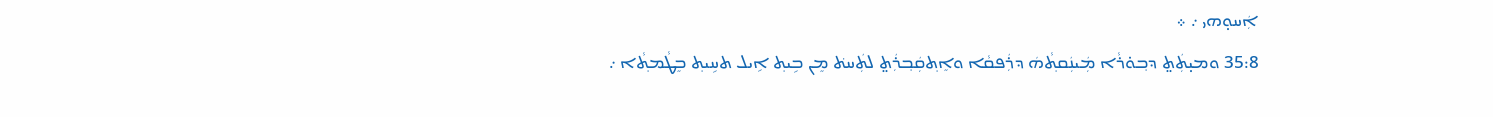ܐܲܚܘ̣ܗܝ ܇ ܀
35:8 ܘܡܝ̣ܬܲܬ̤ ܕܒ݂ܘ̇ܪܵܐ ܡܲܝܢܲܩܬ݂ܵܗܿ ܕܪܲܦܩܵܐ ܘܐܸܬ݂ܩܲܒ݂ܪܲܬ̤ ܠܬܲܚܬ݁ ܡܸܢ ܒܹܝܬ݂ ܐܹܝܠ ܬܚܹܝܬ݂ ܒܸܛܵܡܬ݂ܵܐ ܇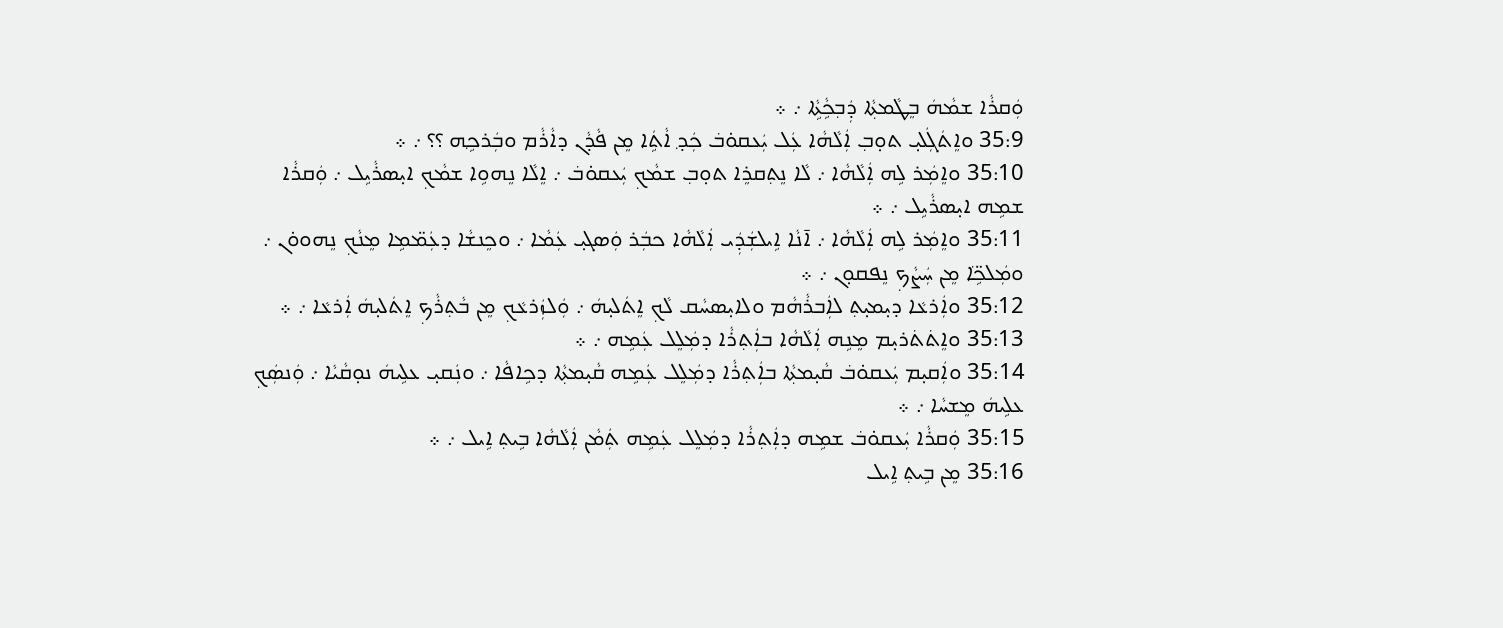ܘܲܩܪܵܐ ܫܡܵܗܿ ܒܸܛܵܡܬ݂ܵܐ ܕܲܒ݂ܟܹܵܬܹܵܐ ܇ ܀
35:9 ܘܐܸܬܿܓܲܠܝ̣ ܬܘ̣ܒ݂ ܐܲܠܵܗܵܐ ܥܲܠ ܝܲܥܩܘ̇ܒ݁ ܟܲܕ݂ ܐܵܬܹܿܐ ܡܸܢ ܦܵܕܵܢ ܕܐܵܪܵܡ ܘܒܲܪܟ݂ܹܗ ؟؟ ܇ ܀
35:10 ܘܐܸܡܲܪ ܠܹܗ ܐܲܠܵܗܵܐ ܇ ܠܵܐ ܢܸܬ݂ܩܪܸܐ ܬܘ̣ܒ݂ ܫܡܵܟ݂ ܝܲܥܩܘ̇ܒ݁ ܇ ܐܸܠܵܐ ܢܸܗܘܹܐ ܫܡܵܟ݂ ܐܝ̣ܣܪܵܝܹܠ ܇ ܘܲܩܪܵܐ ܫܡܹܗ ܐܝ̣ܣܪܵܝܹܠ ܇ ܀
35:11 ܘܐܸܡܲܪ ܠܹܗ ܐܲܠܵܗܵܐ ܇ ܐ̄ܢܵܐ ܐܹܝܠܫܲܕܲܝ ܐܲܠܵܗܵܐ ܟܒܲܪ ܘܲܣܓܝ̣ ܥܲܡܵܐ ܇ ܘܟܸܢܫܵܐ ܕܥܲܡ̈ܡܹܐ ܡܸܢܵܟ݂ ܢܸܗܘܘ̇ܢ ܇ ܘܡܲܠܟܹ݁̈ܐ ܡܸܢ ܚܲܨܵܟ݂ ܢܸܦܩܘ̣ܢ ܇ ܀
35:12 ܘܐܲܪܥܵܐ ܕܝ̣ܡܝ̣ܬ݂ ܠܐܲܒܪܵܗܵܡ ܘܠܐܝ̣ܣܚܵܩ ܠܵܟ݂ ܐܸܬܿܠܝ̣ܗܿ ܇ ܘܲܠܙܲܪܥܵܟ݂ ܡܸܢ ܒܵܬ݂ܪܵܟ݂ ܐܸܬܿܠܝ̣ܗܿ ܐܲܪܥܵܐ ܇ ܀
35:13 ܘܐܸܬ݁ܬ݁ܪܝ̣ܡ ܡܸܢܹܗ ܐܲܠܵܗܵܐ ܒܐܲܬ݂ܪܵܐ ܕܡܲܠܸܠ ܥܲܡܹܗ ܇ ܀
35:14 ܘܐܲܩܝ̣ܡ ܝܲܥܩܘ̇ܒ݁ ܩܵܝ̣ܡܬ݂ܵܐ ܒܐܲܬ݂ܪܵܐ ܕܡܲܠܸܠ ܥܲܡܹܗ ܩܵܝ̣ܡܬ݂ܵܐ ܕܟܹܐܦܵܐ ܇ ܘܢܲܩܝ̣ ܥܠܹܝܗܿ ܢܘ̣ܩܵܝܵܐ ܇ ܘܲܢܣܲܟ݂ ܥܠܹܝܗܿ ܡܸܫܚܵܐ ܇ ܀
35:15 ܘܲܩܪܵܐ ܝܲܥܩܘ̇ܒ݁ ܫܡܹܗ ܕܐܲܬ݂ܪܵܐ ܕܡܲܠܸܠ ܥܲܡܹܗ ܬܲܡܵܢ ܐܲܠܵܗܵܐ ܒܹܝܬ݂ ܐܹܝܠ ܇ ܀
35:16 ܡܸܢ ܒܹܝܬ݂ ܐܹܝܠ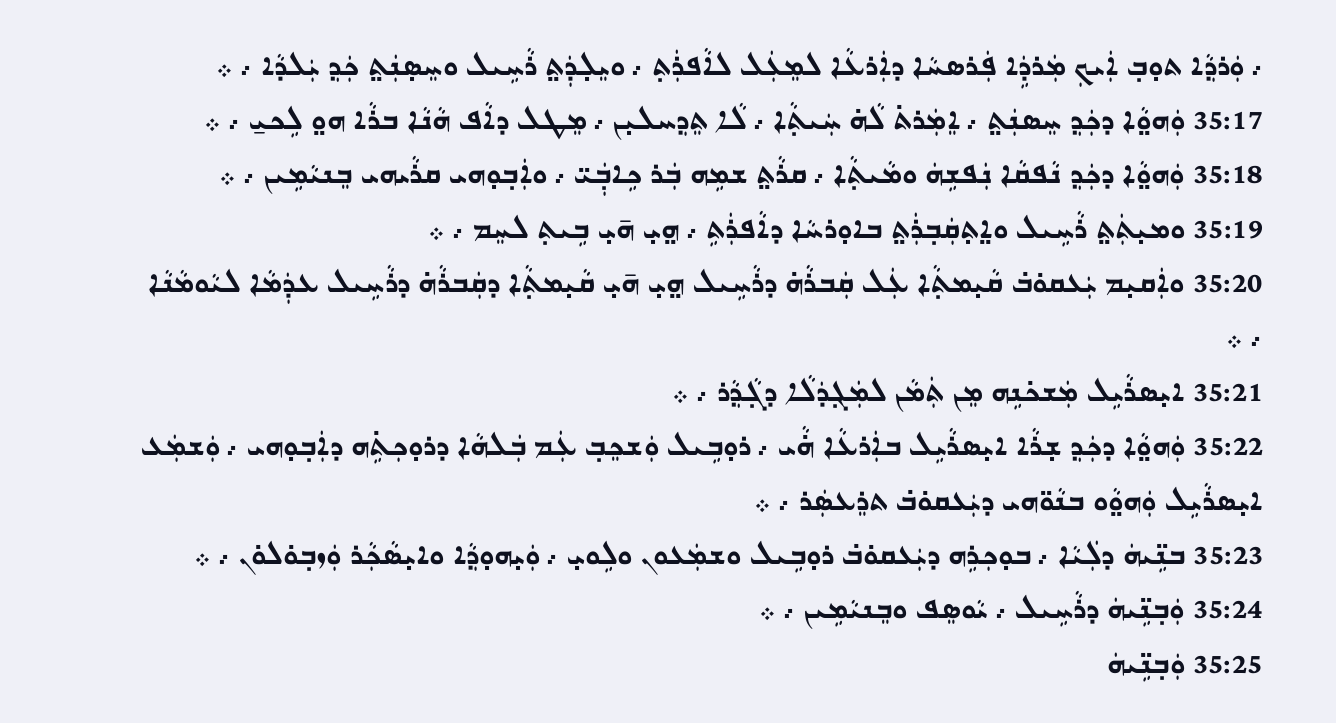܇ ܘܲܪܕ݂ܵܐ ܬܘ̣ܒ݂ ܐܲܝܟ݂ ܡܲܪܕܹܿܐ ܦܲܪܣܚܵܐ ܕܐܲܪܥܵܐ ܠܡܸܥܲܠ ܠܐܵܦܪܲܬ݂ ܇ ܘܝܸܠ̣ܕܲܬ̤ ܪܵܚܹܝܠ ܘܚܸܣ̣ܢܲܬ̤ ܟܲܕ݂ ܝܲܠܕܵܐ ܇ ܀
35:17 ܘܲܗܘ̤ܵܐ ܕܟܲܕ݂ ܚܸܣܢܲܬ̤ ܇ ܐܸܡܲܪܬ݁ ܠܵܗ̇ ܚܲܝܬ݂ܵܐ ܇ ܠܵܐ ܬܸܕ݂ܚܠܝ̣ܢ ܇ ܡܸܛܠ ܕܐܵܦ ܗܵܢܵܐ ܒܪܵܐ ܗܘ̤ ܠܹܟܝ̱ ܇ ܀
35:18 ܘܲܗܘ̤ܵܐ ܕܟܲܕ݂ ܢܵܦܩܵܐ ܢܲܦܫܹܗܿ ܘܡܵܝܬ݂ܵܐ ܇ ܩܪܵܬ̤ ܫܡܹܗ ܒܲܪ ܟܹܐܒ݂ܲܝ̈ ܇ ܘܐܲܒ݂ܘ̣ܗܝ ܩܪܵܝܗܝ ܒܸܢܝܵܡܹܝܢ ܇ ܀
35:19 ܘܡܝ̣ܬܲܬ̤ ܪܵܚܹܝܠ ܘܐ̤ܬ̣ܩܲܒ݂ܪܲܬ̤ ܒܐܘ̣ܪܚܵܐ ܕܐܵܦܪܲܬܹ ܇ ܗ̤ܝ̣ ܗ̄ܝ̣ ܒܹܝܬ݂ ܠܚܸܡ ܇ ܀
35:20 ܘܐܲܩܝ̣ܡ ܝܲܥܩܘ̇ܒ݁ ܩܵܝ̣ܡܬ݂ܵܐ ܥܲܠ ܩܲܒܪܵܗ̇ ܕܪܵܚܹܝܠ ܗ̤ܝ̣ ܗ̄ܝ̣ ܩܵܝ̣ܡܬ݂ܵܐ ܕܩܲܒܪܵܗ̇ ܕܪܵܚܹܝܠ ܥܕܲܡܵܐ ܠܝܵܘܡܵܢܵܐ ܇ ܀
35:21 ܐܝ̣ܣܪܵܝܹܠ ܡܲܫܟ݁ܢܹܗ ܡܸܢ ܬܲܡܵܢ ܠܡܲܓ݂ܕܿܠܵܐ ܕܓ݂ܵܕ݂ܵܪ ܇ ܀
35:22 ܘܲܗܘ̤ܵܐ ܕܟܲܕ݂ ܫ̣ܪܵܐ ܐܝ̣ܣܪܵܝܹܠ ܒܐܲܪܥܵܐ ܗ̇ܵܝ ܇ ܪܘ̣ܒܹܝܠ ܘܲܫܟܸܒ݂ ܥܲܡ ܒܲܠܗܵܐ ܕܪܘ̣ܟ݂ܬܹ݁ܗ ܕܐܲܒ݂ܘ̣ܗܝ ܇ ܘܲܫܡܲܥ ܐܝ̣ܣܪܵܝܹܠ ܘܲܗܘ̤ܵܘ ܒܢܵܘ̈ܗܝ ܕܝܲܥܩܘ̇ܒ݁ ܬܪܸܥܣܲܪ ܇ ܀
35:23 ܒܢܹ̈ܝܗܿ ܕܠܲܝܵܐ ܇ ܒܘ̣ܟ݂ܪܹܗ ܕܝܲܥܩܘ̇ܒ݁ ܪܘ̣ܒܹܝܠ ܘܫܡܲܥܘܢ ܘܠܹܘܝ̣ ܇ ܘܲܝ̣ܗܘ̣ܕ݂ܵܐ ܘܐܝ̣ܣܵܟ݂ܵܪ ܘܲܙܒ݂ܘ̇ܠܘ̇ܢ ܇ ܀
35:24 ܘܲܒ݂ܢܹ̈ܝܗܿ ܕܪܵܚܹܝܠ ܇ ܝܵܘܣܸܦ ܘܒܸܢܝܵܡܹܝܢ ܇ ܀
35:25 ܘܲܒ݂ܢܹ̈ܝܗܿ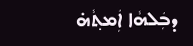ܕܒܲܠܗܵܐ ܐܲܡܬ݂ܵܗ̇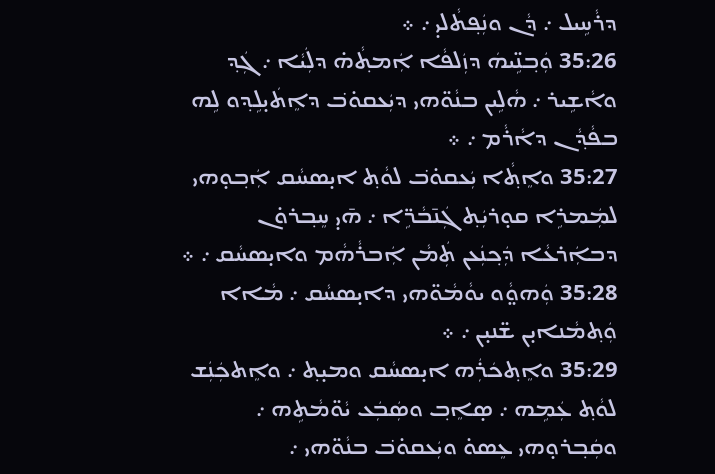ܕܪܵܚܹܝܠ ܇ ܕܵܢ ܘܢܲܦ݂ܬܵܠܝ̣ ܇ ܀
35:26 ܘܲܒ݂ܢܹ̈ܝܗܿ ܕܙܲܠܦܵܐ ܐܲܡܬ݂ܵܗ̇ ܕܠܲܝܵܐ ܇ ܓܲܕ݂ ܘܐܵܫܹܝܪ ܇ ܗܵܠܹܝܢ ܒܢܵܘ̈ܗܝ ܕܝܲܥܩܘ̇ܒ݁ ܕܐܸܬܿܝ̣ܠܹܕ݂ܘ ܠܹܗ ܒܦܵܕ݂ܵܢ ܕܐܵܪܵܡ ܇ ܀
35:27 ܘܐܸܬ݂ܵܐ ܝܲܥܩܘ̇ܒ݁ ܠܘܵܬ݂ ܐܝ̣ܣܚܵܩ ܐܲܒ݂ܘ̣ܗܝ ܠܡܲܡܪܹܐ ܩܘ̣ܪܝܲܬ݂ ܓܲܢ̄ܒܵܪܹ̈ܐ ܇ ܗ̄ܝ̣ ܚܸܒ݂ܪܘ̇ܢ ܕܒܐܲܪܥܵܐ ܕܲܟ݂ܢܲܥܢ ܬܲܡܵܢ ܐܲܒܪܵܗܵܡ ܘܐܝ̣ܣܚܵܩ ܇ ܀
35:28 ܘܲܗܘ̤ܵܘ ܝܘܵܡܵܘ̈ܗܝ ܕܐܝ̣ܣܚܵܩ ܇ ܡܵܐܐ ܘܲܬ݂ܡܵܢܐܝ̣ܢ ܫ̈ܢܝ̣ܢ ܇ ܀
35:29 ܘܐܸܬ݂ܟܿܪܲܗ ܐܝ̣ܣܚܵܩ ܘܡܝ̣ܬ݂ ܇ ܘܐܸܬܟܲܢܲܫ ܠܘܵܬ݂ ܥܲܡܹܗ ܇ ܣ̣ܐܸܒ݂ ܘܣܲܒܲܥ ܝܵܘ̈ܡܵܬܹܗ ܇ ܘܩܲܒ݂ܪܘ̣ܗܝ ܥܸܣܘ̇ ܘܝܲܥܩܘ̇ܒ݁ ܒܢܵܘ̈ܗܝ ܇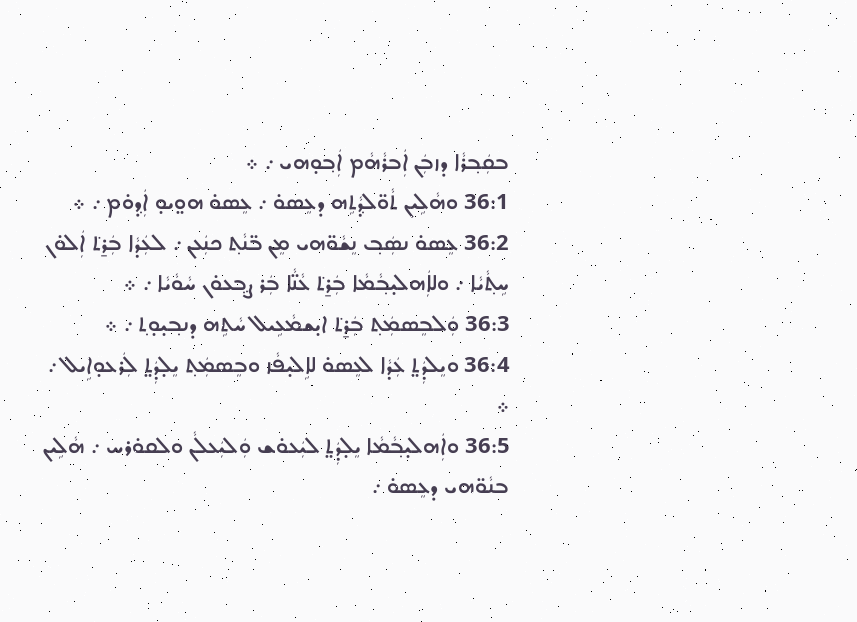ܒܩܲܒ݂ܪܵܐ ܕܙܒܲܢ ܐܲܒܪܵܗܵܡ ܐܲܒ݂ܘ̣ܗܝ ܇ ܀
36:1 ܘܗܵܠܹܝܢ ܬܵܘ̈ܠܕ݂ܵܬܹܗ ܕܥܸܣܘ̇ ܇ ܥܸܣܘ̇ ܗܘ̤ܝܘ̣ ܐܲܕ݂ܘ̇ܡ ܇ ܀
36:2 ܥܸܣܘ̇ ܢܣܲܒ݂ ܢܸܫܵܘ̈ܗܝ ܡܸܢ ܒ̈ܢܵܬ݂ ܟܢܲܥܢ ܇ ܠܥܲܕܵܐ ܒܲܪ̱ܬ݁ ܐܲܠܘ̇ܢ ܚܹܬ݂ܵܝܵܐ ܇ ܘܠܐܲܗܠܝ̣ܒ݂ܵܡܵܐ ܒܲܪ̱ܬ݁ ܥܵܢ̈ܵܐ ܒܲܪ ܨ݂ܒ݂ܥܘ̇ܢ ܚܵܘܵܝܵܐ ܇ ܀
36:3 ܘܲܠܒܸܣܡܲܬ݂ ܒܲܪ̱ܬ݁ ܐܝ̣ܫܡܵܥܹܝܠ ܚܵܬܹܗ ܕܢܒ݂ܝ̣ܘ̣ܬ݂ ܇ ܀
36:4 ܘܝܸܠܕܲܬ̤ ܥܲܕܵܐ ܠܥܸܣܘ̇ ܠܐܹܠܝ̣ܦܵܙ ܘܒܸܣܡܲܬ݂ ܝܸܠ̣ܕܲܬ̤ ܠܲܪܥܘ̣ܐܹܝܠ ܇ ܀
36:5 ܘܐܲܗܠܝ̣ܒ݂ܵܡܵܐ ܝܸܠ̣ܕܲܬ̤ ܠܝܲܥܘ̇ܫ ܘܲܠܝܲܥܠܵܢ ܘܠܩܘ̇ܪܚ ܇ ܗܵܠܹܝܢ ܒܢܵܘ̈ܗܝ ܕܥܸܣܘ̇ ܇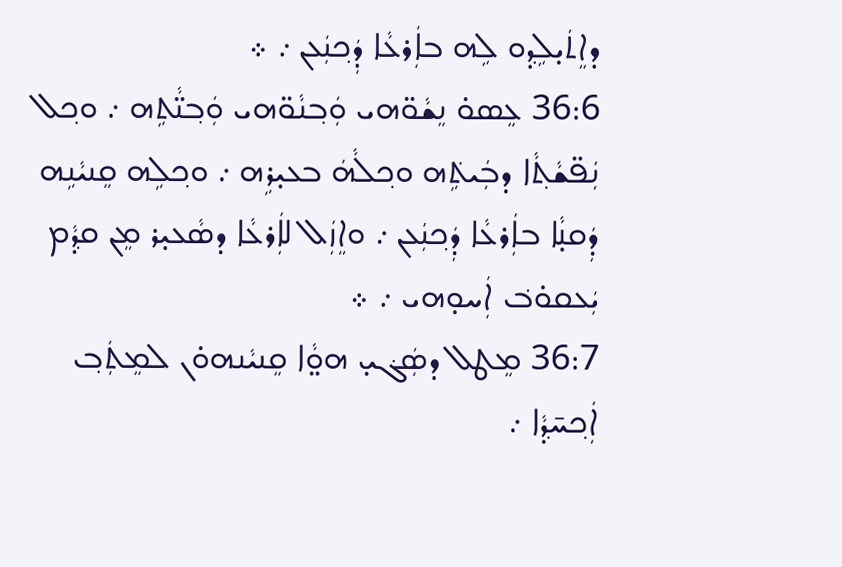ܕܐܸܬܿܝ̣ܠܹܕ݂ܘ ܠܹܗ ܒܐܲܪܥܵܐ ܕܲܟ݂ܢܲܥܢ ܇ ܀
36:6 ܥܸܣܘ̇ ܢܸܫܵܘ̈ܗܝ ܘܲܒ݂ܢܵܘ̈ܗܝ ܘܲܒ݂ܢ̈ܵܬܹܗ ܇ ܘܟ݂ܠ ܢܲܦ̈ܫܵܬ݂ܵܐ ܕܒܲܝܬܹ݁ܗ ܘܟ݂ܠܵܗܿ ܒܥܝ̣ܪܹܗ ܇ ܘܟ݂ܠܹܗ ܩܸܢܝܵܢܹܗ ܕܲܩܢ̣ܵܐ ܒܐܲܪܥܵܐ ܕܲܟ݂ܢܲܥܢ ܇ ܘܐܸܙܲܠ ܠܐܲܪܥܵܐ ܕܣܵܥܝ̣ܪ ܡܸܢ ܩܕ݂ܵܡ ܝܲܥܩܘ̇ܒ݁ ܐܲܚܘ̣ܗܝ ܇ ܀
36:7 ܡܸܛܠ ܕܣܲܓ݁ܝ̣ ܗܘ̤ܵܐ ܩܸܢܝܵܢܗܘ̇ܢ ܠܡܸܬܲܒ݂ ܐܲܟ݂ܚ̄ܕ݂ܵܐ ܇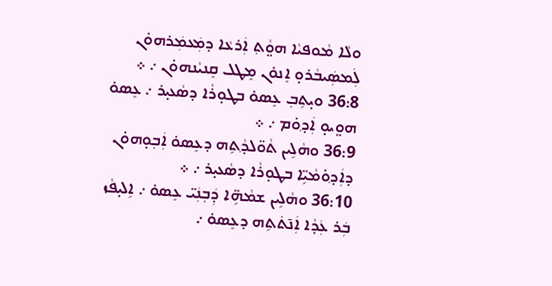ܘܠܵܐ ܡܵܘܦܝܵܐ ܗܘ̤ܵܬ݂ ܐܲܪܥܵܐ ܕܡܲܥܡܲܪܗܘ̇ܢ ܠܲܡܣܲܝܒܵܪܘ̣ ܐܸܢܘ̇ܢ ܡܸܛܠ ܩܸܢܝܵܢܗܘ̇ܢ ܇ ܀
36:8 ܘܝ̣ܬܹܒ݂ ܥܸܣܘ̇ ܒܛܘ̣ܪܵܐ ܕܣܵܥܝ̣ܪ ܇ ܥܸܣܘ̇ ܗܘ̤ܝܘ̣ ܐܲܕ݂ܘ̇ܡ ܇ ܀
36:9 ܘܗܵܠܹܝܢ ܬܵܘ̈ܠܕ݂ܵܬܹܗ ܕܥܸܣܘ̇ ܐܲܒ݂ܘ̣ܗܘ̇ܢ ܕܐܲܕ݂ܘ̇ܡܵܝܹ̈ܐ ܒܛܘ̣ܪܵܐ ܕܣܵܥܝ̣ܪ ܇ ܀
36:10 ܘܗܵܠܹܝܢ ܫܡܵܗܹ̈ܐ ܕܲܒ݂ܢܲܝ̈ ܥܸܣܘ̇ ܇ ܐܹܠܝ̣ܦܵܙ ܒܲܪ ܥܲܕܵܐ ܐܲܢ̄ܬ݁ܬܹܗ ܕܥܸܣܘ̇ ܇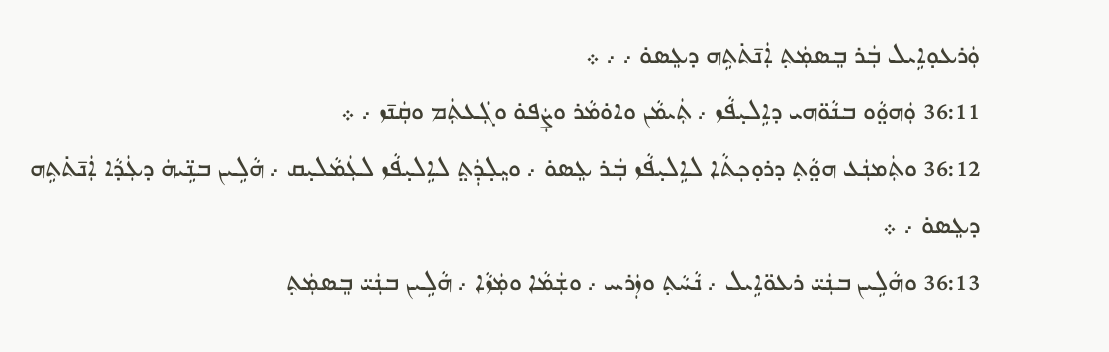ܘܲܪܥܘ̣ܐܹܝܠ ܒܲܪ ܒܸܣܡܲܬ݂ ܐܲܢ̄ܬ݁ܬܹܗ ܕܥܸܣܘ̇ ܇ ܇ ܀
36:11 ܘܲܗܘ̤ܵܘ ܒܢܵܘ̈ܗܝ ܕܐܹܠܝ̣ܦܵܙ ܇ ܬܲܝܡܵܢ ܘܐܘ̇ܡܵܪ ܘܨܲܦܘ̇ ܘܓܲܥܬܲܡ ܘܩܲܢ̄ܙ ܇ ܀
36:12 ܘܬܲܡܢܲܥ ܗܘ̤ܵܬ݂ ܕܪܘ̣ܟ݂ܬܵܐ ܠܐܹܠܝ̣ܦܵܙ ܒܲܪ ܥܸܣܘ̇ ܇ ܘܝܸܠ̣ܕܲܬ̤ ܠܐܹܠܝ̣ܦܵܙ ܠܥܲܡܵܠܝ̣ܩ ܇ ܗܵܠܹܝܢ ܒܢܹ̈ܝܗܿ ܕܥܲܕܵܐ ܐܲܢ̄ܬ݁ܬܹܗ ܕܥܸܣܘ̇ ܇ ܀
36:13 ܘܗܵܠܹܝܢ ܒܢܲܝ̈ ܪܥܘ̈ܐܹܝܠ ܇ ܢܵܚܵܬ݂ ܘܙܲܪܚ ܇ ܘܫܲܡܵܐ ܘܡܲܙܵܐ ܇ ܗܵܠܹܝܢ ܒܢܲܝ̈ ܒܸܣܡܲܬ݂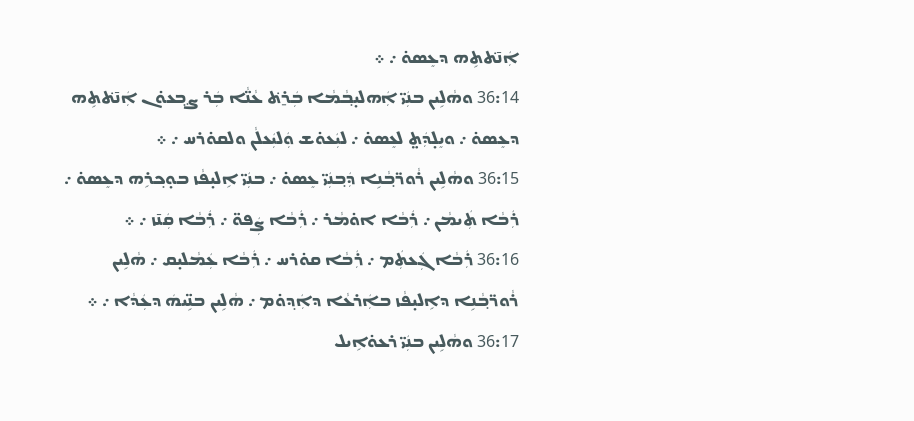ܐܲܢ̄ܬ݁ܬܹܗ ܕܥܸܣܘ̇ ܇ ܀
36:14 ܘܗܵܠܹܝܢ ܒܢܲܝ̈ ܐܲܗܠܝ̣ܒ݂ܵܡܵܐ ܒܲܪ̱ܬ݁ ܥܵܢ̈ܵܐ ܒܲܪ ܨ݂ܒ݂ܥܘ̇ܢ ܐܲܢ̄ܬ݁ܬܹܗ ܕܥܸܣܘ̇ ܇ ܘܝܸܠ̣ܕܲܬ̤ ܠܥܸܣܘ̇ ܇ ܠܝܲܥܘ̇ܫ ܘܲܠܝܲܥܠܵܢ ܘܠܩܘ̇ܪܚ ܇ ܀
36:15 ܘܗܵܠܹܝܢ ܪܵܘܪ̈ܒ݂ܵܢܹܐ ܕܲܒ݂ܢܲܝ̈ ܥܸܣܘ̇ ܇ ܒܢܲܝ̈ ܐܹܠܝ̣ܦܵܙ ܒܘ̣ܟ݂ܪܹܗ ܕܥܸܣܘ̇ ܇ ܪܲܒܵܐ ܬܲܝܡܵܢ ܇ ܪܲܒܵܐ ܐܘ̇ܡܵܪ ܇ ܪܲܒܵܐ ܨܲܦܘ̈ ܇ ܪܲܒܵܐ ܩܲܢ̄ܙ ܇ ܀
36:16 ܪܲܒܵܐ ܓܲܥܬܲܡ ܇ ܪܲܒܵܐ ܩܘ̇ܪܚ ܇ ܪܲܒܵܐ ܥܲܡܵܠܝ̣ܩ ܇ ܗܵܠܹܝܢ ܪܵܘܪ̈ܒ݂ܵܢܹܐ ܕܐܹܠܝ̣ܦܵܙ ܒܐܲܪܥܵܐ ܕܐܲܕ݂ܘ̇ܡ ܇ ܗܵܠܹܝܢ ܒܢܹ̈ܝܗܿ ܕܥܲܕܵܐ ܇ ܀
36:17 ܘܗܵܠܹܝܢ ܒܢܲܝ̈ ܪܥܘ̇ܐܹܝܠ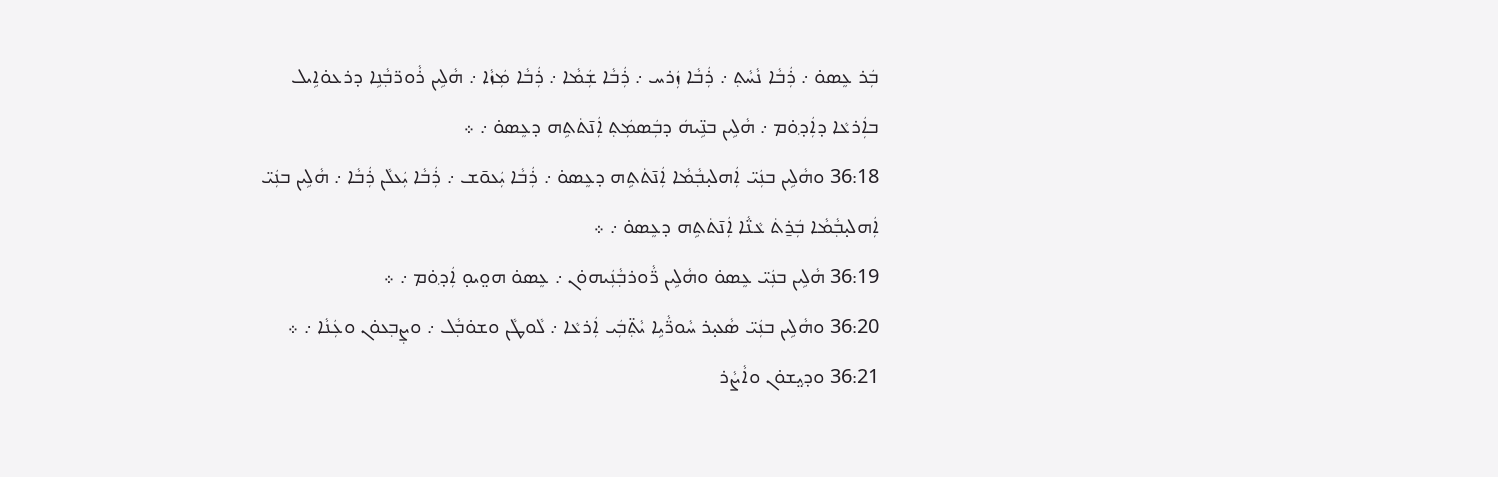ܒܲܪ ܥܸܣܘ̇ ܇ ܪܲܒܵܐ ܢܵܚܵܬ݂ ܇ ܪܲܒܵܐ ܙܲܪܚ ܇ ܪܲܒܵܐ ܫܲܡܵܐ ܇ ܪܲܒܵܐ ܡܲܙܵܐ ܇ ܗܵܠܹܝܢ ܪܵܘܪ̈ܒ݂ܵܢܹܐ ܕܪܥܘ̇ܐܹܝܠ ܒܐܲܪܥܵܐ ܕܐܲܕ݂ܘ̇ܡ ܇ ܗܵܠܹܝܢ ܒܢܹ̈ܝܗܿ ܕܒܲܣܡܲܬ݂ ܐܲܢ̄ܬ݁ܬܹܗ ܕܥܸܣܘ̇ ܇ ܀
36:18 ܘܗܵܠܹܝܢ ܒܢܲܝ̈ ܐܲܗܠܝ̣ܒ݂ܵܡܵܐ ܐܲܢ̄ܬ݁ܬܹܗ ܕܥܸܣܘ̇ ܇ ܪܲܒܵܐ ܝܲܥܘ̄ܫ ܇ ܪܲܒܵܐ ܝܲܥܠܵܢ ܪܲܒܵܐ ܇ ܗܵܠܹܝܢ ܒܢܲܝ̈ ܐܲܗܠܝ̣ܒ݂ܵܡܵܐ ܒܲܪ̱ܬ݁ ܥܵܢ̈ܵܐ ܐܲܢ̄ܬ݁ܬܹܗ ܕܥܸܣܘ̇ ܇ ܀
36:19 ܗܵܠܹܝܢ ܒܢܲܝ̈ ܥܸܣܘ̇ ܘܗܵܠܹܝܢ ܪ̈ܵܘܪܒ݂ܵܢܲܝܗܘ̇ܢ ܇ ܥܸܣܘ̇ ܗܘ̤ܝܘ̣ ܐܲܕ݂ܘ̇ܡ ܇ ܀
36:20 ܘܗܵܠܹܝܢ ܒܢܲܝ̈ ܣܵܥܝ̣ܪ ܚܵܘܪ̈ܵܝܹܐ ܝܵܬ݂̈ܒܲܝ ܐܲܪܥܵܐ ܇ ܠܵܘܛܵܢ ܘܫܘ̇ܒ݂ܵܠ ܇ ܘܨ݂ܒ݂ܥܘ̇ܢ ܘܥܲܢܵܐ ܇ ܀
36:21 ܘܕ݂ܝ̤ܫܘ̇ܢ ܘܐܵܨܵܪ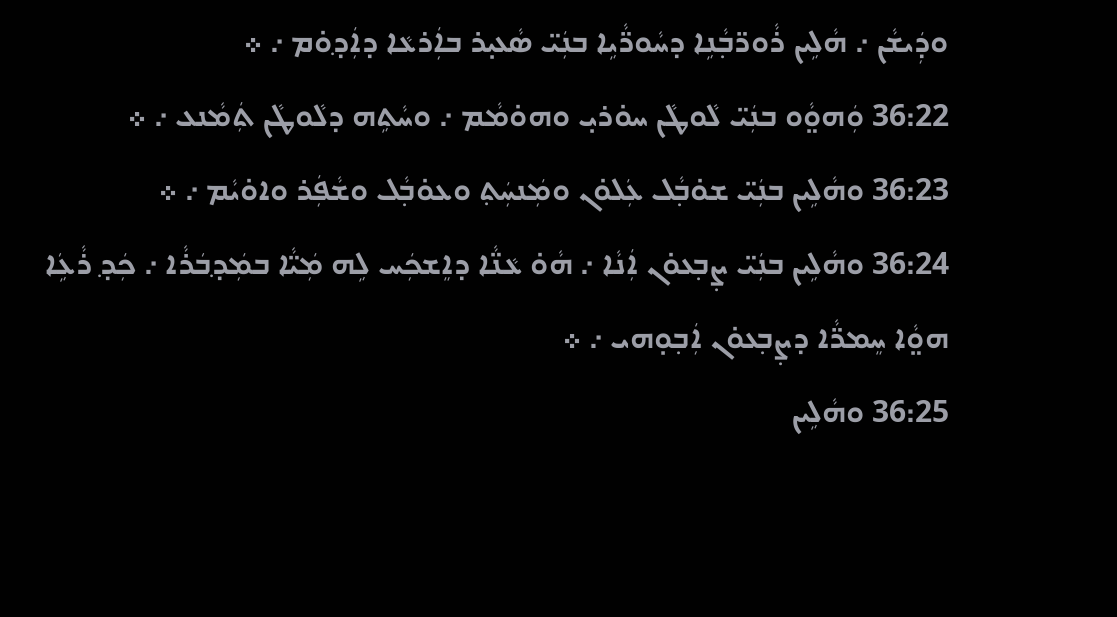ܘܕܲܝܫܵܢ ܇ ܗܵܠܹܝܢ ܪܵܘܪ̈ܒ݂ܵܢܹܐ ܕܚܵܘܪ̈ܵܝܹܐ ܒܢܲܝ̈ ܣܵܥܝ̣ܪ ܒܐܲܪܥܵܐ ܕܐܲܕ݂ܘ̇ܡ ܇ ܀
36:22 ܘܲܗܘ̤ܵܘ ܒܢܲܝ̈ ܠܵܘܛܵܢ ܚܘ̇ܪܝ̣ ܘܗܘ̇ܡܵܡ ܇ ܘܚܵܬܹܗ ܕܠܵܘܛܵܢ ܬܲܡܵܢܥ ܇ ܀
36:23 ܘܗܵܠܹܝܢ ܒܢܲܝ̈ ܫܘ̇ܒ݂ܵܠ ܥܲܠܘ̇ܢ ܘܡܲܢܚܲܬ݂ ܘܥܘ̇ܒ݂ܵܠ ܘܫܵܦܲܪ ܘܐܘ̇ܝܵܡ ܇ ܀
36:24 ܘܗܵܠܹܝܢ ܒܢܲܝ̈ ܨ݂ܒ݂ܥܘ̇ܢ ܐܲܢܵܐ ܇ ܗܵܘ̇ ܥܵܢ̈ܵܐ ܕܐܸܫܟܲܚ ܠܹܗ ܡܲܝ̈ܵܐ ܒܡܲܕ݂ܒܿܪܵܐ ܇ ܟܲܕ݂ ܪܵܥܹܿܐ ܗܘ̤ܵܐ ܚܸܡܪ̈ܵܐ ܕܨ݂ܒ݂ܥܘ̇ܢ ܐܲܒ݂ܘ̣ܗܝ ܇ ܀
36:25 ܘܗܵܠܹܝܢ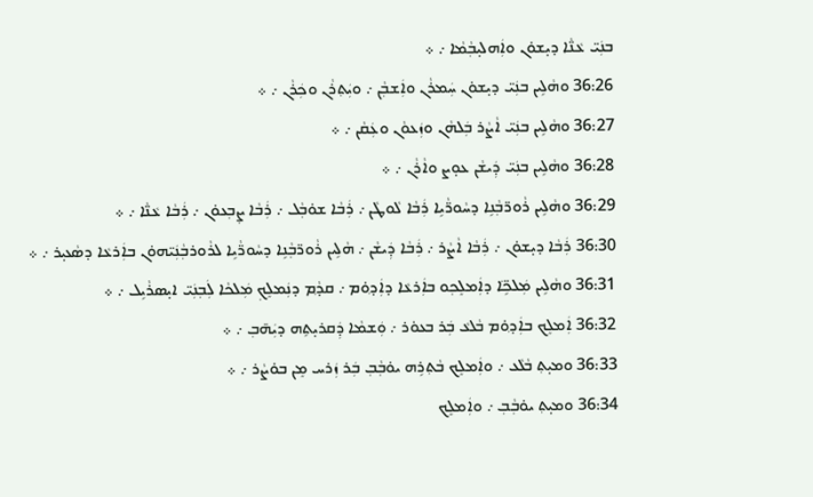ܒܢܲܝ̈ ܥܵܢ̈ܵܐ ܕܝ̣ܫܘ̇ܢ ܘܐܲܗܠܝ̣ܒ݂ܵܡܵܐ ܇ ܀
36:26 ܘܗܵܠܹܝܢ ܒܢܲܝ̈ ܕܝ̣ܫܘ̇ܢ ܚܲܡܪܵܢ ܘܐܲܫܒ݂ܵܢ ܇ ܘܝܲܬ݂ܪܵܢ ܘܟܲܪܵܢ ܇ ܀
36:27 ܘܗܵܠܹܝܢ ܒܢܲܝ̈ ܐܵܨܵܪ ܒܲܠܗܵܢ ܘܙܲܥܘܵܢ ܘܥܲܩܵܢ ܇ ܀
36:28 ܘܗܵܠܹܝܢ ܒܢܲܝ̈ ܕܲܝܫܵܢ ܥܘ̣ܨ ܘܐܵܪܵܢ ܇ ܀
36:29 ܘܗܵܠܹܝܢ ܪܵܘܪ̈ܒ݂ܵܢܹܐ ܕܚܵܘܪ̈ܵܝܹܐ ܪܲܒܵܐ ܠܵܘܛܵܢ ܇ ܪܲܒܵܐ ܫܘ̇ܒ݂ܵܠ ܇ ܪܲܒܵܐ ܨ݂ܒ݂ܥܘ̇ܢ ܇ ܪܲܒܵܐ ܥܵܢ̈ܵܐ ܇ ܀
36:30 ܪܲܒܵܐ ܕܝ̣ܫܘ̇ܢ ܇ ܪܲܒܵܐ ܐܵܨܵܪ ܇ ܪܲܒܵܐ ܕܲܝܫܵܢ ܇ ܗܵܠܹܝܢ ܪܵܘܪ̈ܒ݂ܵܢܹܐ ܕܚܵܘܪ̈ܵܝܹܐ ܠܪܵܘܪܒ݂ܵܢܲܝ̈ܗܘ̇ܢ ܒܐܲܪܥܵܐ ܕܣܵܥܝ̣ܪ ܇ ܀
36:31 ܘܗܵܠܹܝܢ ܡܲܠܟܹ݁̈ܐ ܕܐܲܡܠܸܟ݂ܘ ܒܐܲܪܥܵܐ ܕܐܲܕ݂ܘ̇ܡ ܇ ܩܕ݂ܵܡ ܕܢܲܡܠܸܟ݂ ܡܲܠܟܵܐ ܠܲܒ݂ܢܲܝ̈ ܐܝ̣ܣܪܵܝܹܠ ܇ ܀
36:32 ܐܲܡܠܸܟ ܒܐܲܕ݂ܘ̇ܡ ܒܵܠܥܵ ܒܲܪ ܒܥܘ̇ܪ ܇ ܘܲܫܡܵܐ ܕܲܩܪܝ̣ܬܹܗ ܕܝܲܗ̄ܒ݂ ܇ ܀
36:33 ܘܡܝ̣ܬ݂ ܒܵܠܵܥ ܇ ܘܐܲܡܠܸܟ ܒܵܬ݂ܪܹܗ ܝܘ̇ܒ݂ܵܒ݂ ܒܲܪ ܙܲܪܚ ܡܸܢ ܒܘ̇ܨܵܪ ܇ ܀
36:34 ܘܡܝ̣ܬ݂ ܝܘ̇ܒ݂ܵܒ݂ ܇ ܘܐܲܡܠܸܟ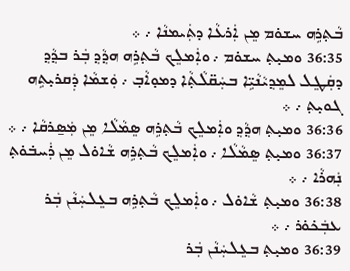ܒܵܬ݂ܪܹܗ ܚܫܘ̇ܡ ܡܸܢ ܐܲܪܥܵܐ ܕܬܲܝܡܢܵܐ ܇ ܀
36:35 ܘܡܝ̣ܬ݂ ܚܫܘ̇ܡ ܇ ܘܐܲܡܠܸܟ ܒܵܬ݂ܪܹܗ ܗܕ݂ܵܕ݂ ܒܲܪ ܒܕ݂ܵܕ݂ ܕܩܲܛܸܠ ܠܡܸܕ݂ܝܵܢܵܝܹ̈ܐ ܒܚܲܩ̈ܠܵܬ݂ܵܐ ܕܡܘ̣ܐܵܒ݂ ܇ ܘܲܫܡܵܐ ܕܲܩܪܝ̣ܬܹܗ ܓܘܝ̣ܬ݂ ܇ ܀
36:36 ܘܡܝ̣ܬ݂ ܗܕ݂ܵܕ݂ ܘܐܲܡܠܸܟ ܒܵܬ݂ܪܹܗ ܣܸܡܵܠܵܐ ܡܸܢ ܡܲܣ̱ܪܩܵܐ ܇ ܀
36:37 ܘܡܝ̣ܬ݂ ܣܸܡܵܠܵܐ ܇ ܘܐܲܡܠܸܟ ܒܵܬ݂ܪܹܗ ܫܵܐܘ̇ܠ ܡܸܢ ܪܲܚܒ݁ܘ̇ܬ݂ ܢܲܗܪܵܐ ܇ ܀
36:38 ܘܡܝ̣ܬ݂ ܫܵܐܘ̇ܠ ܇ ܘܐܲܡܠܸܟ ܒܵܬ݂ܪܹܗ ܒܥܸܠܚܲܢܵܢ ܒܲܪ ܥܒܲܟ݁ܘ̇ܪ ܇ ܀
36:39 ܘܡܝ̣ܬ݂ ܒܥܸܠܚܲܢܵܢ ܒܲܪ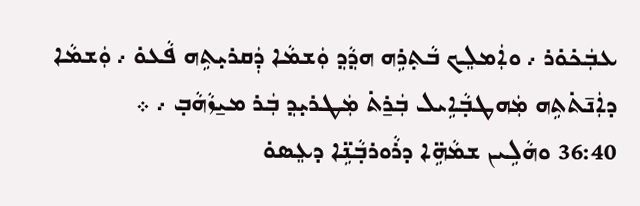ܥܒܲܟ݁ܘ̇ܪ ܇ ܘܐܲܡܠܸܟ ܒܵܬ݂ܪܹܗ ܗܕ݂ܵܕ݂ ܘܲܫܡܵܐ ܕܲܩܪܝ̣ܬܹܗ ܦܵܥܘ̇ ܇ ܘܲܫܡܵܐ ܕܐܲܢ̄ܬ݁ܬܹܗ ܡܲܗܛܒ݂ܵܐܹܝܠ ܒܲܪ̱ܬ݁ ܡܲܛܪܝ̣ܕ݂ ܒܲܪ ܡܝ̱ܙܵܗܵܒ݂ ܇ ܀
36:40 ܘܗܵܠܹܝܢ ܫܡܵܗܹ̈ܐ ܕܪܵܘܪܒ݂ܵܢܹ̈ܐ ܕܥܸܣܘ̇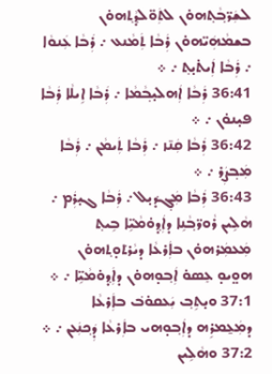ܠܫܲܪ̈ܒ݂ܵܬ݂ܗܘ̇ܢ ܠܬܲܘ̈ܠܕ݂ܵܬ݂ܗܘ̇ܢ ܒܫܡܵܗܲܝ̈ܗܘ̇ܢ ܪܲܒܵܐ ܬܲܡܵܢܥ ܇ ܪܲܒܵܐ ܥܲܢܘܵܐ ܇ ܪܲܒܵܐ ܐܲܝܬ̇ܝ̣ܬ݂ ܇ ܀
36:41 ܪܲܒܵܐ ܐܲܗܠܝ̣ܒ݂ܵܡܵܐ ܇ ܪܲܒܵܐ ܐܹܝܠܵܐ ܪܲܒܵܐ ܦܝ̣ܢܘ̇ܢ ܇ ܀
36:42 ܪܲܒܵܐ ܩܲܢ̄ܙ ܇ ܪܲܒܵܐ ܬܲܝܡܵܢ ܇ ܪܲܒܵܐ ܡܲܒ݂ܨܲܪ ܇ ܀
36:43 ܪܲܒܵܐ ܡܲܓ݂ܕ݁ܝ̣ܠ ܇ ܪܲܒܵܐ ܓܝ̣ܪܲܡ ܇ ܗܵܠܹܝܢ ܪܵܘܪ̈ܒ݂ܵܢܹܐ ܕܐܲܕ݂ܘ̇ܡܵܝܹ̈ܐ ܒܹܝܬ݂ ܡܲܥܡܲܪܗܘ̇ܢ ܒܐܲܪܥܵܐ ܕܝܵܪܬ݁ܘ̣ܬ݂ܗܘ̇ܢ ܗܘ̤ܝܘ̣ ܥܸܣܘ̇ ܐܲܒ݂ܘ̣ܗܘ̇ܢ ܕܐܲܕ݂ܘ̇ܡܵܝܹ̈ܐ ܇ ܀
37:1 ܘܝ̣ܬܹܒ݂ ܝܲܥܩܘ̇ܒ݁ ܒܐܲܪܥܵܐ ܕܡܲܥ̱ܡܪܹܗ ܕܐܲܒ݂ܘ̣ܗܝ ܒܐܲܪܥܵܐ ܕܲܟ݂ܢܲܥܢ ܇ ܀
37:2 ܘܗܵܠܹܝܢ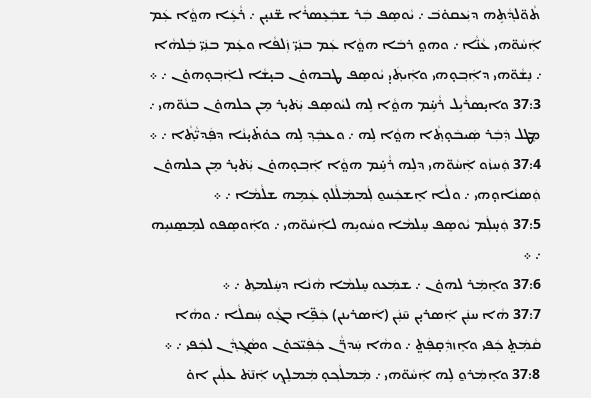ܬܵܘ̈ܠܕ݂ܵܬܹܗ ܕܝܲܥܩܘ̇ܒ݁ ܇ ܝܵܘܣܸܦ ܒܲܪ ܫܒܲܥܸܣܪܵܐ ܫ̈ܢܝ̣ܢ ܇ ܪܵܥܹܿܐ ܗܘ̤ܵܐ ܥܲܡ ܐܲܚܵܘ̈ܗܝ ܥܵܢ̈ܵܐ ܇ ܘܗܘ̤ ܪܒܿܐ ܗܘ̤ܵܐ ܥܲܡ ܒܢܲܝ̈ ܙܲܠܦܵܐ ܘܥܲܡ ܒܢܲܝ̈ ܒܲܠܗܵܐ ܇ ܢܸܫܵܘ̈ܗܝ ܕܐܲܒ݂ܘ̣ܗܝ ܘܐܲܝܬ݂ܿܝ̣ ܝܵܘܣܸܦ ܛܒܗܘ̇ܢ ܒܝ̣ܫܵܐ ܠܐܲܒ݂ܘ̣ܗܘ̇ܢ ܇ ܀
37:3 ܘܐܝ̣ܣܪܵܝܹܠ ܪܵܚܹ̇ܡ ܗܘ̤ܵܐ ܠܹܗ ܠܝܵܘܣܸܦ ܝܲܬ݁ܝ̣ܪ ܡܸܢ ܟܠܗܘ̇ܢ ܒܢܵܘ̈ܗܝ ܇ ܡܸܛܠ ܕܲܒܲܪ ܣܲܝܒܿܘ̣ܬ݂ܵܐ ܗܘ̤ܵܐ ܠܹܗ ܇ ܘܥܒܲܕ݂ ܠܹܗ ܟܘ̇ܬ̇ܝ̣ܢܵܐ ܕܦܲܕܝ̈ܵܬ݂ܵܐ ܇ ܀
37:4 ܘܲܚܙܵܘ ܐܲܚܵܘ̈ܗܝ ܕܠܹܗ ܪܵܚܹ̇ܡ ܗܘ̤ܵܐ ܐܲܒ݂ܘ̣ܗܘ̇ܢ ܝܲܬ݁ܝ̣ܪ ܡܸܢ ܟܠܗܘ̇ܢ ܘܲܣܢܵܐܘ̣ܗܝ ܇ ܘܠܵܐ ܐܸܫܟܲܚܘ̱ ܠܲܡܡܲܠܵܠܘ̣ ܥܲܡܹܗ ܫܠܵܡܵܐ ܇ ܀
37:5 ܘܲܚ̣ܠܲܡ ܝܵܘܣܸܦ ܚܸܠܡܵܐ ܘܚܵܘܝܹܗ ܠܐܲܚܵܘ̈ܗܝ ܇ ܘܐܲܘܣܸܦܘ ܠܡܸܣ̱ܢܝܹܗ ܇ ܀
37:6 ܘܐܸܡܲܪ ܠܗܘ̇ܢ ܇ ܫܡܲܥܘ ܚܸܠܡܵܐ ܗܵܢܵܐ ܕܚܸܿܠܡ݂ܬ݂ ܇ ܀
37:7 ܗܵܐ ܚܢܲܢ ܐܲܣܪܝ̣ܢ ܚ̄ܢܲܢ (ܐܿܣܪܝܢܢ) ܟܲܦܹ̈ܐ ܒܓܼܵܘ ܚܲܩܠܵܐ ܇ ܘܗܵܐ ܩܵܡܲܬ̤ ܟܲܦܝ ܘܐܸܙܕܲܩ̣ܦܲܬ̤ ܇ ܘܗܵܐ ܚܲܕܪ̈ܵܢ ܟܲܦܲܝ̈ܟ݁ܘ̇ܢ ܘܣܵܓ݂ܕ݂ܵܢ ܠܟܲܦܝ ܇ ܀
37:8 ܘܐܸܡܲܪܘ̱ ܠܹܗ ܐܲܚܵܘ̈ܗܝ ܇ ܡܲܡܠܵܟ݂ܘ̣ ܡܲܡܠܸܟ݂ ܐܲܢ̄ܬ݁ ܥܠܲܝܢ ܐܘ̇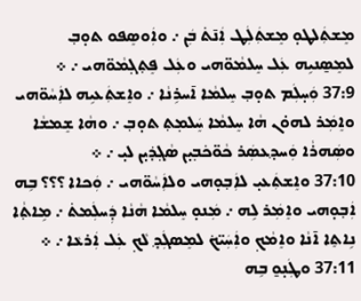ܡܸܫܬܲܠܛܘ̣ ܡܸܫܬܲܠܲܛ ܐܲܢ̄ܬ݁ ܒܲܢ ܇ ܘܐܲܘܣܸܦܘ ܬܘ̣ܒ݂ ܠܡܸܣ̱ܢܝܹܗ ܥܲܠ ܚܸܠܡܵܘ̈ܗܝ ܘܥܲܠ ܦܸܬ݂ܓ݂ܡܵܘ̈ܗܝ ܇ ܀
37:9 ܘܲܚ̣ܠܲܡ ܬܘ̣ܒ݂ ܚܸܠܡܵܐ ܐ̄ܚܪܹܢܵܐ ܇ ܘܐܸܫܬܲܥܝܹܗ ܠܐܲܚܵܘ̈ܗܝ ܘܐܸܡܲܪ ܠܗܘ̇ܢ ܗܵܐ ܚܸܠܡܵܐ ܚܸܿܠܡ݂ܬ݂ ܬܘ̣ܒ݂ ܇ ܘܗܵܐ ܫܸܡܫܵܐ ܘܣܲܗܪܵܐ ܘܲܚܕ݂ܥܣܲܪ ܟܵܘ̈ܟ݁ܒ݂ܝ̣ܢ ܣܵܓ݂ܕ݁ܝ̣ܢ ܠܝ̣ ܇ ܀
37:10 ܘܐܸܫܬܲܥܝ̣ ܠܐܲܒ݂ܘ̣ܗܝ ܘܠܐܲܚܵܘ̈ܗܝ ܇ ܘܲܟܐܐ ؟؟؟ ܒܹܗ ܐܲܒ݂ܘ̣ܗܝ ܘܐܸܡܲܪ ܠܹܗ ܇ ܡܲܢܘ̣ ܚܸܠܡܵܐ ܗܵܢܵܐ ܕܲܚܠܲܡܬ݁ ܇ ܡܹܐܬ݂ܵܐ ܢܹܐܬܸܐ ܐ̄ܢܵܐ ܘܐܸܡܵܟ݂ ܘܐܲܚܲܝ̈ܟ݁ ܠܡܸܣܓܲܕ݂ ܠܵܟ݂ ܥܲܠ ܐܲܪܥܵܐ ܇ ܀
37:11 ܘܛܲܢ̣ܘ̱ ܒܹܗ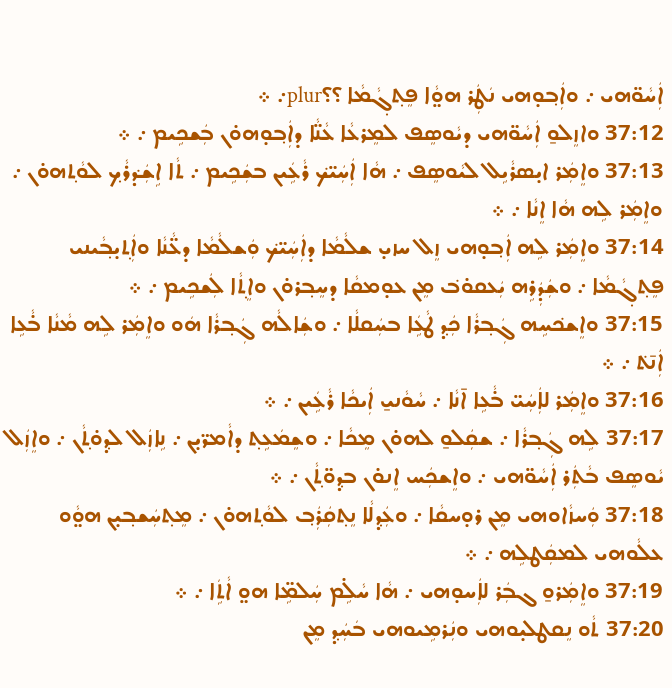ܐܲܚܵܘ̈ܗܝ ܇ ܘܐܲܒ݂ܘ̣ܗܝ ܢܿܛܲܪ ܗܘ̤ܵܐ ܦܸܬ݂ܓ݂ܵܡܵܐ ؟؟plur܇ ܀
37:12 ܘܐܙܸܠܘ̱ ܐܲܚܵܘ̈ܗܝ ܕܝܵܘܣܸܦ ܠܡܸܪܥܵܐ ܥܵܢ̈ܵܐ ܕܐܲܒ݂ܘ̣ܗܘ̇ܢ ܒܲܫܟܹܝܡ ܇ ܀
37:13 ܘܐܸܡܲܪ ܐܝ̣ܣܪܵܝܹܠ ܠܝܵܘܣܸܦ ܇ ܗܵܐ ܐܲܚܲܝ̈ܟ݁ ܪܵܥܹܿܝܢ ܒܫܲܟܹܝܡ ܇ ܬܵܐ ܐܹܫܲܕ݁ܪܵܟ݂ ܠܘܵܬ݂ܗܘ̇ܢ ܇ ܘܐܸܡܲܪ ܠܹܗ ܗܵܐ ܐܸܢܵܐ ܇ ܀
37:14 ܘܐܸܡܲܪ ܠܹܗ ܐܲܒ݂ܘ̣ܗܝ ܙܸܠ ܚܙܝ̣ ܫܠܵܡܵܐ ܕܐܲܚܲܝ̈ܟ݁ ܘܲܫܠܵܡܵܐ ܕܥ̈ܵܢܵܐ ܘܐܲܬ݂ܝ̣ܒ݂ܵܝܢܝ ܦܸܬ݂ܓ݂ܵܡܵܐ ܇ ܘܫܲܕܲܪܹܗ ܝܲܥܩܘ̇ܒ݁ ܡܸܢ ܥܘ̣ܡܩܵܐ ܕܚܸܒ݂ܪܘ̇ܢ ܘܐܸܬ݂ܵܐ ܠܲܫܟܹܝܡ ܇ ܀
37:15 ܘܐܸܫܟ݁ܚܹܗ ܓܲܒ݂ܪܵܐ ܟܲܕ݂ ܛܵܥܹܿܐ ܒܚܲܩܠܵܐ ܇ ܘܫܲܐܠܵܗ ܓܲܒ݂ܪܵܐ ܗܿܘ ܘܐܸܡܲܪ ܠܹܗ ܡܵܢܵܐ ܒ̇ܵܥܹܐ ܐܲܢ̄ܬ݁ ܇ ܀
37:16 ܘܐܸܡܲܪ ܠܐܲܚܲܝ̈ ܒ̇ܵܥܹܐ ܐ̄ܢܵܐ ܇ ܚܵܘܵܢܝ̱ ܐܲܝܟܵܐ ܪܵܥܹܿܝܢ ܇ ܀
37:17 ܠܹܗ ܓܲܒ݂ܪܵܐ ܇ ܫܩܲܠܘ̱ ܠܗܘ̇ܢ ܡܸܟܵܐ ܇ ܘܫܸܡܿܥܹܬ݂ ܕܐܵܡܪ̈ܝ̣ܢ ܇ ܢܹܐܙܲܠ ܠܕ݂ܘ̇ܬ݂ܵܢ ܇ ܘܐܸܙܲܠ ܝܵܘܣܸܦ ܒܵܬܲܪ ܐܲܚܵܘ̈ܗܝ ܇ ܘܐܸܫܟܲܚ ܐܸܢܘ̇ܢ ܒܕ݂ܘ̈ܬ݂ܵܢ ܇ ܀
37:18 ܘܲܚܙܵܐܘܗܝ ܡܸܢ ܪܘ̣ܚܩܵܐ ܇ ܘܥܲܕ݂ܠܵܐ ܢܸܬ݂ܩܲܪܲܒ݂ ܠܘܵܬ݂ܗܘ̇ܢ ܇ ܡܸܬ݂ܚܲܫܒ݂ܝ̣ܢ ܗܘ̤ܵܘ ܥܠܵܘܗܝ ܠܡܩܲܛܠܹܗ ܇ ܀
37:19 ܘܐܸܡܲܪܘ̱ ܓܒܲܪ ܠܐܲܚܘ̣ܗܝ ܇ ܗܵܐ ܚܵܠܹ̇ܡ ܚܲܠܡܹ̈ܐ ܗܘ̤ ܐܵܬܹܿܐ ܇ ܀
37:20 ܬܵܘ ܢܸܩܛܠܝ̣ܘܗܝ ܘܢܲܪܡܹܝܘܗܝ ܒܿܚܲܕ݂ ܡܸܢ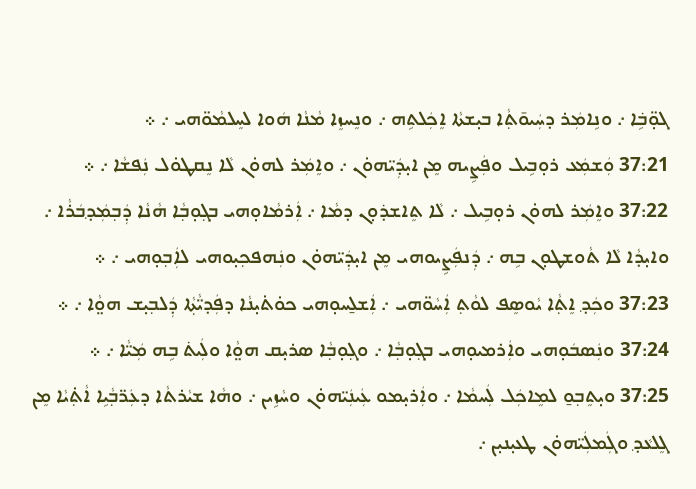ܓܘ̣̈ܒܹ݁ܐ ܇ ܘܢܹܐܡܲܪ ܕܚܲܝܘ̄ܬ݂ܵܐ ܒܝ̣ܫܬܵܐ ܐܸܟܲܠܬܹܗ ܇ ܘܢܸܚܙܸܐ ܡܵܢܵܐ ܗܿܘܐ ܠܚܸܠܡܵܘ̈ܗܝ ܇ ܀
37:21 ܘܲܫܡܲܥ ܪܘ̣ܒܹܝܠ ܘܦܲܨܹܝܗ ܡܸܢ ܐܝ̣ܕܲܝ̈ܗܘ̇ܢ ܇ ܘܐܸܡܲܪ ܠܗܘ̇ܢ ܠܵܐ ܢܸܩܛܘ̇ܠ ܢܲܦܫܵܐ ܇ ܀
37:22 ܘܐܸܡܲܪ ܠܗܘ̇ܢ ܪܘ̣ܒܹܝܠ ܇ ܠܵܐ ܬܸܐܫܕ݁ܘ̣ܢ ܕܡܵܐ ܇ ܐܲܪܡܵܐܘ̣ܗܝ ܒܓ݂ܘ̣ܒ݂ܵܐ ܗܵܢܵܐ ܕܲܒ݂ܡܲܕ݂ܒܿܪܵܐ ܇ ܘܐܝ̣ܕܵܐ ܠܵܐ ܬܵܘܫܛܘ̣ܢ ܒܹܗ ܇ ܕܲܢܦܲܨܹܝܘܗܝ ܡܸܢ ܐܝ̣ܕܲܝ̈ܗܘ̇ܢ ܘܢܲܗܦܟ݂ܝ̣ܘܗܝ ܠܐܲܒ݂ܘ̣ܗܝ ܇ ܀
37:23 ܘܟܲܕ݂ ܐܸܬ݂ܵܐ ܝܵܘܣܸܦ ܠܘܵܬ݂ ܐܲܚܵܘ̈ܗܝ ܇ ܐܲܫܠ̱ܚܘ̣ܗܝ ܟܘ̇ܬ̇ܝ̣ܢܵܐ ܕܦܲܕܝ̈ܵܬ݂ܵܐ ܕܲܠܒ݂ܝ̣ܫ ܗܘ̤ܵܐ ܇ ܀
37:24 ܘܢܲܣܒܿܘ̣ܗܝ ܘܐܲܪܡܝܘ̣ܗܝ ܒܓ݂ܘ̣ܒ݂ܵܐ ܇ ܘܓ݂ܘ̣ܒ݂ܵܐ ܣܪܝ̣ܩ ܗܘ̤ܵܐ ܘܠܲܝܬ݁ ܒܹܗ ܡܲܝ̈ܵܐ ܇ ܀
37:25 ܘܝ̣ܬܸܒ݂ܘ̱ ܠܡܸܐܟܲܠ ܠܲܚܡܵܐ ܇ ܘܐܲܪܝ̣ܡܘ ܥܲܝܢܲܝ̈ܗܘ̇ܢ ܘܚܵܙܹܝܢ ܇ ܘܗܵܐ ܫܝܵܪܬܵܐ ܕܥܲܪ̈ܒ݂ܵܝܹܐ ܐܵܬ݂̇ܝܵܐ ܡܸܢ ܓܸܠܥܵܕ݂ ܘܓܲܡܠܲܝ̈ܗܘ̇ܢ ܛܥܝ̣ܢܝ̣ܢ ܇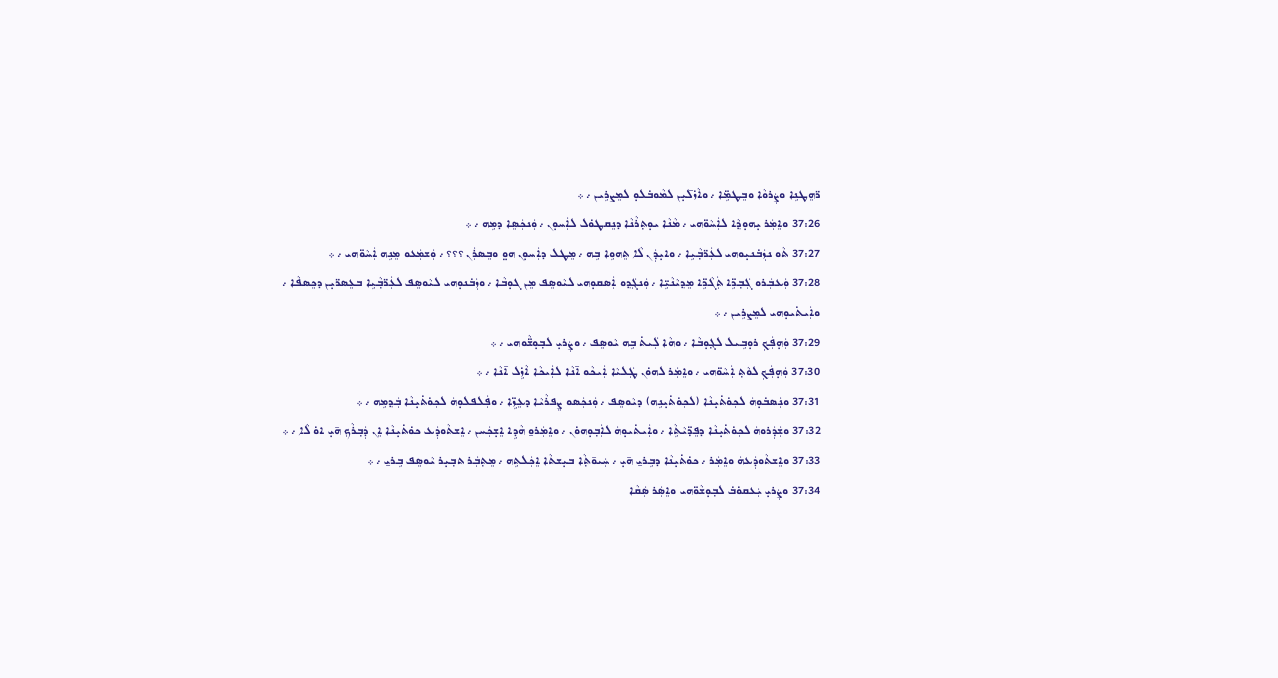ܪ̈ܗܸܛܢܹܐ ܘܨܲܪܘܵܐ ܘܒܸܛܡܹ̈ܐ ܇ ܘܐܵܙ̇ܠ̄ܝ̣ܢ ܠܡܵܘܒ݁ܠܘ̣ ܠܡܸܨܪܹܝܢ ܇ ܀
37:26 ܘܐܸܡܲܪ ܝ̣ܗܘ̣ܕ݂ܵܐ ܠܐܲܚܵܘ̈ܗܝ ܇ ܡܵܢܵܐ ܝܘ̣ܬ݂ܪܵܢܵܐ ܕܢܸܩܛܘ̇ܠ ܠܐܲܚܘ̣ܢ ܇ ܘܲܢܟܲܣܸܐ ܕܡܹܗ ܇ ܀
37:27 ܬܵܘ ܢܙܲܒ݁ܢܝ̣ܘܗܝ ܠܥܲܪ̈ܒ݂ܵܝܹܐ ܇ ܘܐܝ̣ܕܲܢ ܠܵܐ ܬܸܗܘܹܐ ܒܹܗ ܇ ܡܸܛܠ ܕܐܲܚܘ̣ܢ ܗܘ̤ ܘܒܸܣܪܲܢ ؟؟؟ ܇ ܘܲܫܡܲܥܘ ܡܸܢܹܗ ܐܲܚܵܘ̈ܗܝ ܇ ܀
37:28 ܘܲܥܒܲܪܘ ܓܲܒ݂ܪܹ̈ܐ ܬܲܓܵܪܹ̈ܐ ܡܸܕ݂ܝܵܢܵܝܹ̈ܐ ܇ ܘܲܢܓܲܕ݂ܘ ܐܲܣܩܘ̣ܗܝ ܠܝܵܘܣܸܦ ܡܸܢ ܓܘ̣ܒܵܐ ܇ ܘܙܲܒ݁ܢܘ̣ܗܝ ܠܝܵܘܣܸܦ ܠܥܲܪ̈ܒ݂ܵܝܹܐ ܒܥܸܣܪ̈ܝ̣ܢ ܕܟܸܣܦܵܐ ܇ ܘܐܲܝܬ݁ܝܘ̣ܗܝ ܠܡܸܨܪܹܝܢ ܇ ܀
37:29 ܘܲܗ̣ܦܲܟ݂ ܪܘ̣ܒܹܝܠ ܠܓ݂ܘ̣ܒܵܐ ܇ ܘܗܵܐ ܠܲܝܬ݁ ܒܹܗ ܝܵܘܣܸܦ ܇ ܘܨܲܪܝ̣ ܠܒ݂ܘ̣ܫ̈ܵܘܗܝ ܇ ܀
37:30 ܘܲܗ̣ܦܲܟ݂ ܠܘܵܬ݂ ܐܲܚܵܘ̈ܗܝ ܇ ܘܐܸܡܲܪ ܠܗܘ̇ܢ ܛܲܠܝܵܐ ܐܲܝܟܵܘ ܐ̄ܢܵܐ ܠܐܲܝܟܵܐ ܐܵܙܹ̇ܠ ܐ̄ܢܵܐ ܇ ܀
37:31 ܘܢܲܣܒ݁ܘ̣ܗܿ ܠܟ݂ܘ݁ܬ݁ܝ̣ܢܵܐ (ܠܟ݂ܘ݁ܬ݁ܝ̣ܢܹܗ) ܕܝܵܘܣܸܦ ܇ ܘܲܢܟܲܣܘ ܨܸܦܪܵܝܵܐ ܕܥܸܙܹ̈ܐ ܇ ܘܦܲܠܦܠܘ̣ܗܿ ܠܟ݂ܘ݁ܬ݁ܝ̣ܢܵܐ ܒܲܕ݂ܡܹܗ ܇ ܀
37:32 ܘܫܲܕܲܪܘܗܿ ܠܟ݂ܘ݁ܬ݁ܝ̣ܢܵܐ ܕܦܸܕ̈ܝܵܬܹܵܐ ܇ ܘܐܲܝܬ݁ܝܘ̣ܗܿ ܠܐܲܒ݂ܘ̣ܗܘ̇ܢ ܇ ܘܐܸܡܲܪܘ̱ ܗܵܕܹܐ ܐܸܫ̣ܟܲܚܢ ܇ ܐܸܫܬܵܘܕܲܥ ܟܘ̇ܬ̇ܝ̣ܢܵܐ ܐܸܢ ܕܲܒ݂ܪܵܟ݂ ܗ̄ܝ̣ ܐܘ̇ ܠܵܐ ܇ ܀
37:33 ܘܐܸܫܬܵܘܕܲܥܗܿ ܘܐܸܡܲܪ ܇ ܟܘ̇ܬ̇ܝ̣ܢܵܐ ܕܒܹܪܝ̱ ܗ̄ܝ̣ ܇ ܚܲܝܘ̄ܬ݂ܵܐ ܒܝ̣ܫܬܵܐ ܐܸܟܲܠܬܹܗ ܇ ܡܸܬ݂ܒܲܪ ܬܒ݂ܝ̣ܪ ܝܵܘܣܸܦ ܒܹܪܝ̱ ܇ ܀
37:34 ܘܨܲܪܝ̣ ܝܲܥܩܘ̇ܒ݁ ܠܒ݂ܘ̣ܫܵܘ̈ܗܝ ܘܐܸܣܲܪ ܣܲܩܵܐ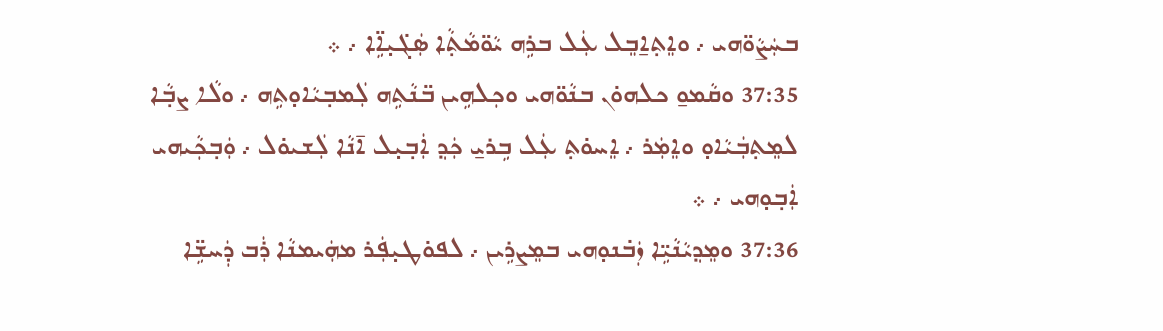ܒܚܲܨܵܘ̈ܗܝ ܇ ܘܐܸܬ݂ܐ̱ܒܸܠ ܥܲܠ ܒܪܹܗ ܝܵܘ̈ܡܵܬ݂ܵܐ ܣܲܓ݁ܝ̣ܐܹ̈ܐ ܇ ܀
37:35 ܘܩܵܡܘ̱ ܟܠܗܘ̇ܢ ܒܢܵܘ̈ܗܝ ܘܟ݂ܠܗܹܝܢ ܒ̈ܢܵܬܹܗ ܠܲܡܒ݂ܝܵܐܘ̣ܬܹܗ ܇ ܘܠܵܐ ܨܒ݂ܵܐ ܠܡܸܬ݂ܒܲܝܵܐܘ̣ ܘܐܸܡܲܪ ܇ ܐܸܚܘ̇ܬ݂ ܥܲܠ ܒܹܪܝ̱ ܟܲܕ݂ ܐܲܒ݂ܝ̣ܠ ܐ̄ܢܵܐ ܠܲܫܝܘ̇ܠ ܇ ܘܲܒ݂ܟ݂ܵܝܗܝ ܐܲܒ݂ܘ̣ܗܝ ܇ ܀
37:36 ܘܡܸܕ݂ܝܵܢܵܝܹ̈ܐ ܙܲܒ݁ܢܘ̣ܗܝ ܒܡܸܨܪܹܝܢ ܇ ܠܦܘ̇ܛܝ̣ܦܲܪ ܡܗܲܝܡܢܵܐ ܪܲܒ ܕܲܚܫܹ̈ܐ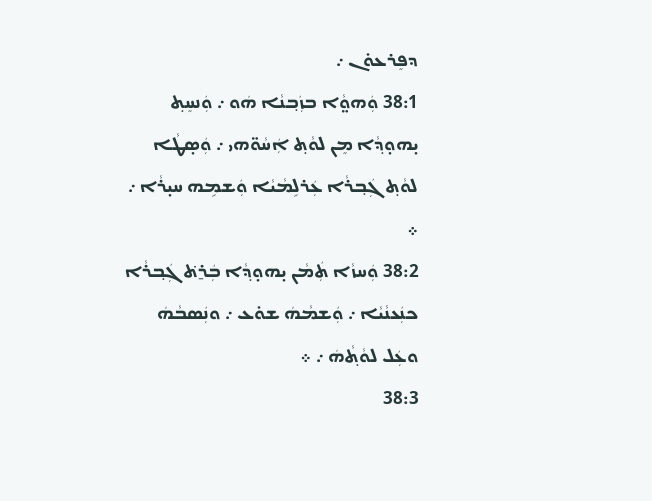ܕܦܸܪܥܘ̇ܢ ܇
38:1 ܘܲܗܘ̤ܵܐ ܒܙܲܒ݂ܢܵܐ ܗܿܘ ܇ ܘܲܢܚܸܬ݂ ܝ̣ܗܘ̣ܕ݂ܵܐ ܡܸܢ ܠܘܵܬ݂ ܐܲܚܵܘ̈ܗܝ ܇ ܘܲܣ̣ܛܵܐ ܠܘܵܬ݂ ܓܲܒ݂ܪܵܐ ܥܲܪܠܹܡܵܝܵܐ ܘܲܫܡܹܗ ܚܝ̣ܪܵܐ ܇ ܀
38:2 ܘܲܚܙܵܐ ܬܲܡܵܢ ܝ̣ܗܘ̣ܕ݂ܵܐ ܒܲܪ̱ܬ݁ ܓܲܒ݂ܪܵܐ ܟܢܲܥܢܵܝܵܐ ܇ ܘܲܫܡܵܗܿ ܫܘ̇ܥ ܇ ܘܢܲܣܒܵܗܿ ܘܥܲܠ ܠܘܵܬ݂ܵܗܿ ܇ ܀
38:3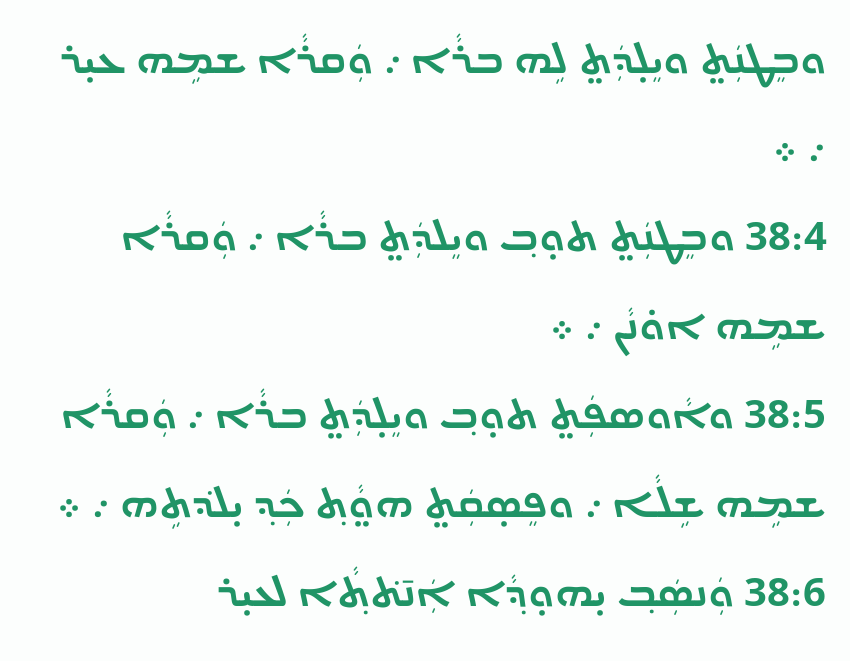ܘܒܸܛܢܲܬ̤ ܘܝܸܠ̣ܕܲܬ̤ ܠܹܗ ܒܪܵܐ ܇ ܘܲܩܪܵܐ ܫܡܹܗ ܥܝ̣ܪ ܇ ܀
38:4 ܘܒܸܛܢܲܬ̤ ܬܘ̣ܒ݂ ܘܝܸܠܕܲܬ̤ ܒܪܵܐ ܇ ܘܲܩܪܵܐ ܫܡܹܗ ܐܘ̇ܢܵܢ ܇ ܀
38:5 ܘܐܵܘܣܦܲܬ̤ ܬܘ̣ܒ݂ ܘܝܸܠ̣ܕܲܬ̤ ܒܪܵܐ ܇ ܘܲܩܪܵܐ ܫܡܹܗ ܫܹܠܵܐ ܇ ܘܦܸܣ̣ܩܲܬ̤ ܗܘ̤ܵܬ݂ ܟܲܕ݂ ܝ̣ܠܕ݁ܬܹܗ ܇ ܀
38:6 ܘܲܢܣܲܒ݂ ܝ̣ܗܘ̣ܕ݂ܵܐ ܐܲܢ̄ܬ݁ܬ݂ܵܐ ܠܥܝ̣ܪ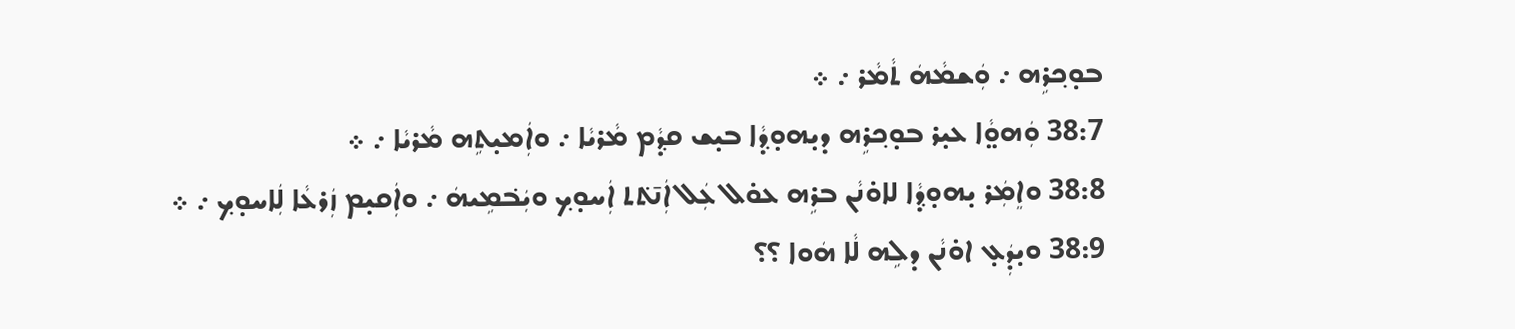ܒܘ̣ܟ݂ܪܹܗ ܇ ܘܲܫܡܵܗܿ ܬܵܡܵܪ ܇ ܀
38:7 ܘܲܗܘ̤ܵܐ ܥܝ̣ܪ ܒܘ̣ܟ݂ܪܹܗ ܕܝ̣ܗܘ̣ܕ݂ܵܐ ܒܝ̣ܫ ܩܕ݂ܵܡ ܡܵܪܝܵܐ ܇ ܘܐܲܡܝ̣ܬܹܗ ܡܵܪܝܵܐ ܇ ܀
38:8 ܘܐܸܡܲܪ ܝ̣ܗܘ̣ܕ݂ܵܐ ܠܐܘ̇ܢܵܢ ܒܪܹܗ ܥܘ̇ܠ ܥܲܠ ܐܲܢ̄ܬ݁ܬ ܐܲܚܘ̣ܟ݂ ܘܝܲܒ݁ܡܹܝܗܿ ܇ ܘܐܲܩܝ̣ܡ ܙܲܪܥܵܐ ܠܲܐܚܘ̣ܟ݂ ܇ ܀
38:9 ܘܝ̣ܕܲܥ̣ ܐܘ̇ܢܵܢ ܕܠܹܗ ܠܵܐ ܗܿܘܐ ؟؟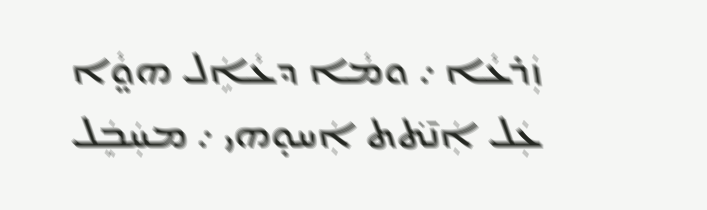ܙܲܪܥܵܐ ܇ ܘܡܵܐ ܕܥܵܐܹܿܠ ܗܘ̤ܵܐ ܥܲܠ ܐܲܢ̄ܬ݁ܬ ܐܲܚܘ̣ܗܝ ܇ ܡܚܲܒܸܿܠ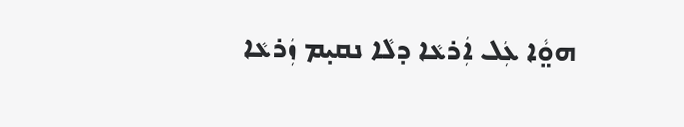ܗܘ̤ܵܐ ܥܲܠ ܐܲܪܥܵܐ ܕܠܵܐ ܢܩܝ̣ܡ ܙܲܪܥܵܐ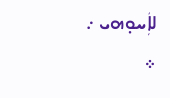ܠܐܲܚܘ̣ܗܝ ܇ ܀